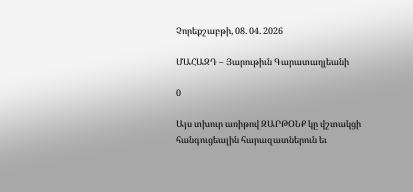Չորեքշաբթի, 08. 04. 2026

ՄԱՀԱԶԴ – Յարութիւն Գարատաղլեանի

0

Այս տխուր առիթով ԶԱՐԹՕՆՔ կը վշտակցի հանգուցեալին հարազատներուն եւ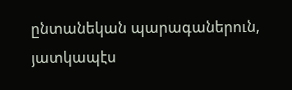ընտանեկան պարագաներուն, յատկապէս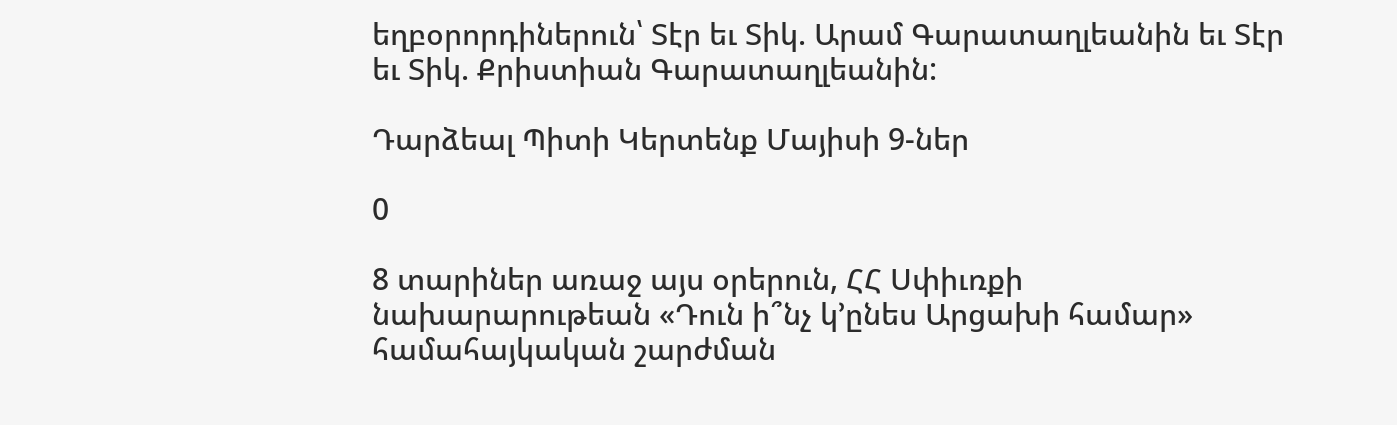եղբօրորդիներուն՝ Տէր եւ Տիկ. Արամ Գարատաղլեանին եւ Տէր եւ Տիկ. Քրիստիան Գարատաղլեանին:

Դարձեալ Պիտի Կերտենք Մայիսի 9-ներ

0

8 տարիներ առաջ այս օրերուն, ՀՀ Սփիւռքի նախարարութեան «Դուն ի՞նչ կ’ընես Արցախի համար» համահայկական շարժման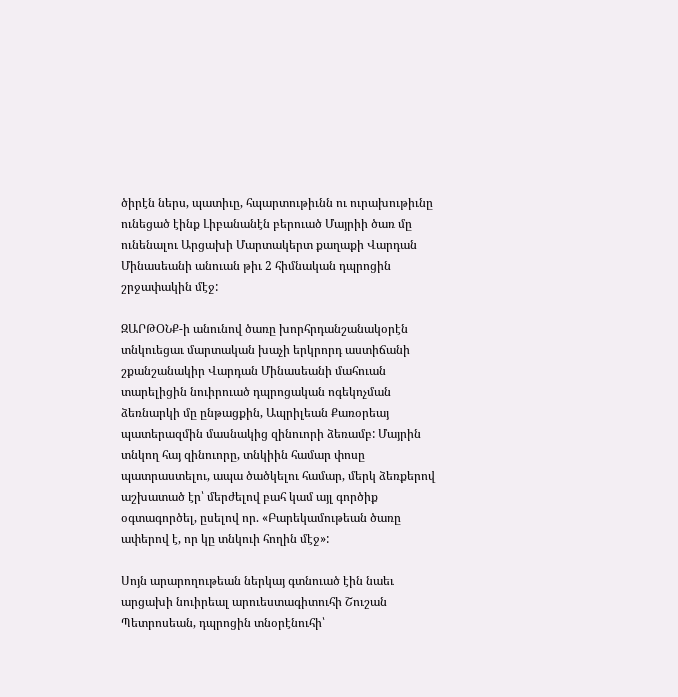ծիրէն ներս, պատիւը, հպարտութիւնն ու ուրախութիւնը ունեցած էինք Լիբանանէն բերուած Մայրիի ծառ մը ունենալու Արցախի Մարտակերտ քաղաքի Վարդան Մինասեանի անուան թիւ 2 հիմնական դպրոցին շրջափակին մէջ:

ԶԱՐԹՕՆՔ-ի անունով ծառը խորհրդանշանակօրէն տնկուեցաւ մարտական խաչի երկրորդ աստիճանի շքանշանակիր Վարդան Մինասեանի մահուան տարելիցին նուիրուած դպրոցական ոգեկոչման ձեռնարկի մը ընթացքին, Ապրիլեան Քառօրեայ պատերազմին մասնակից զինուորի ձեռամբ: Մայրին տնկող հայ զինուորը, տնկիին համար փոսը պատրաստելու, ապա ծածկելու համար, մերկ ձեռքերով աշխատած էր՝ մերժելով բահ կամ այլ գործիք օգտագործել, ըսելով որ. «Բարեկամութեան ծառը ափերով է, որ կը տնկուի հողին մէջ»:

Սոյն արարողութեան ներկայ գտնուած էին նաեւ արցախի նուիրեալ արուեստագիտուհի Շուշան Պետրոսեան, դպրոցին տնօրէնուհի՝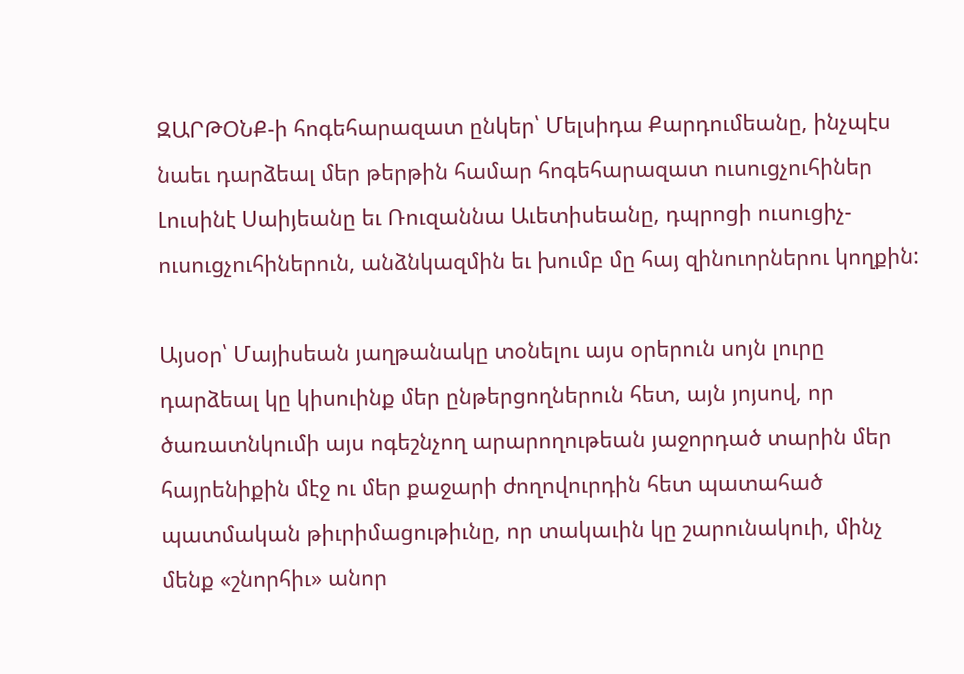ԶԱՐԹՕՆՔ-ի հոգեհարազատ ընկեր՝ Մելսիդա Քարդումեանը, ինչպէս նաեւ դարձեալ մեր թերթին համար հոգեհարազատ ուսուցչուհիներ Լուսինէ Սաիյեանը եւ Ռուզաննա Աւետիսեանը, դպրոցի ուսուցիչ-ուսուցչուհիներուն, անձնկազմին եւ խումբ մը հայ զինուորներու կողքին:

Այսօր՝ Մայիսեան յաղթանակը տօնելու այս օրերուն սոյն լուրը դարձեալ կը կիսուինք մեր ընթերցողներուն հետ, այն յոյսով, որ ծառատնկումի այս ոգեշնչող արարողութեան յաջորդած տարին մեր հայրենիքին մէջ ու մեր քաջարի ժողովուրդին հետ պատահած պատմական թիւրիմացութիւնը, որ տակաւին կը շարունակուի, մինչ մենք «շնորհիւ» անոր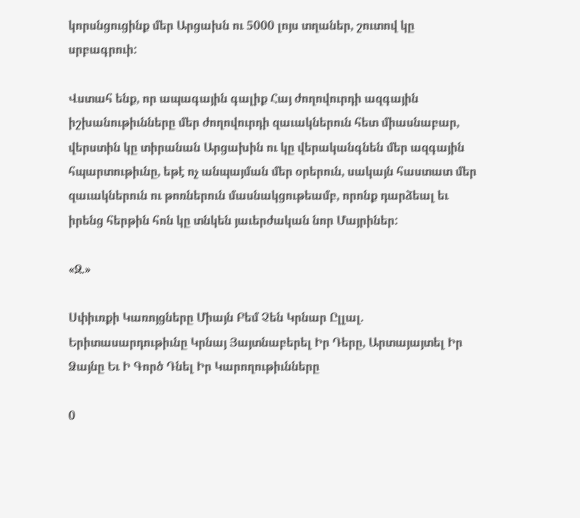կորսնցուցինք մեր Արցախն ու 5000 լոյս տղաներ, շուտով կը սրբագրուի:

Վստահ ենք, որ ապագային գալիք Հայ ժողովուրդի ազգային իշխանութիւնները մեր ժողովուրդի զաւակներուն հետ միասնաբար, վերստին կը տիրանան Արցախին ու կը վերականգնեն մեր ազգային հպարտութիւնը, եթէ ոչ անպայման մեր օրերուն, սակայն հաստատ մեր զաւակներուն ու թոռներուն մասնակցութեամբ, որոնք դարձեալ եւ իրենց հերթին հոն կը տնկեն յաւերժական նոր Մայրիներ:

«Զ.»

Սփիւռքի Կառոյցները Միայն Բեմ Չեն Կրնար Ըլլալ. Երիտասարդութիւնը Կրնայ Յայտնաբերել Իր Դերը, Արտայայտել Իր Ձայնը Եւ Ի Գործ Դնել Իր Կարողութիւնները

0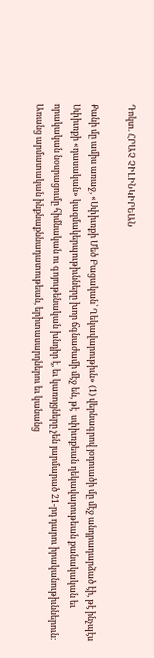Դոկտ. ՀՐԱՉ ՉԻԼԻՆԿԻՐԵԱՆ

Քանի մը ամիս առաջ, «Սփիւռքի Մեծ Բացական՝ Ղեկավարութիւն» (1) վերնագրով յօդուածի մը մէջ անդրադարձած էի, թէ ինչպէս Սփիւռքի «դասական» կազմակերպութիւնները խոր ճգնաժամի մէջ են, թէ  սփիւռքեան ղեկավարութեան քանակական եւ որակական նօսրացումը հիմնական ու գոյութենական խնդիր է, եւ կառոյցները չեն յարմարած 21-րդ դարու իրականութիւններուն։ Առանց արմատական ինքնաքննադատութեան, երիտասարդներու եւ կանանց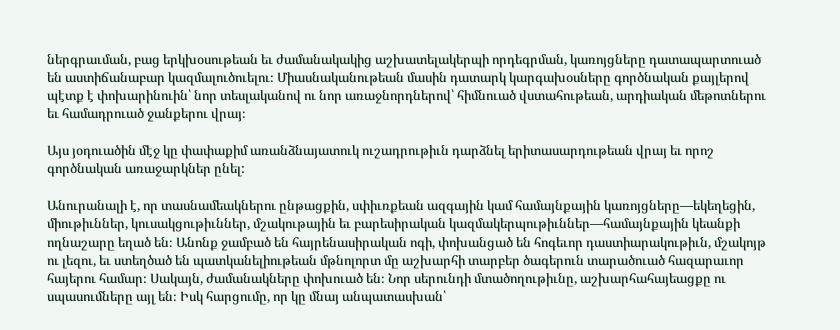ներգրաւման, բաց երկխօսութեան եւ ժամանակակից աշխատելակերպի որդեգրման, կառոյցները դատապարտուած են աստիճանաբար կազմալուծուելու։ Միասնականութեան մասին դատարկ կարգախօսները գործնական քայլերով պէտք է փոխարինուին՝ նոր տեսլականով ու նոր առաջնորդներով՝ հիմնուած վստահութեան, արդիական մեթոտներու եւ համադրուած ջանքերու վրայ։

Այս յօդուածին մէջ կը փափաքիմ առանձնայատուկ ուշադրութիւն դարձնել երիտասարդութեան վրայ եւ որոշ գործնական առաջարկներ ընել:

Անուրանալի է, որ տասնամեակներու ընթացքին, սփիւռքեան ազգային կամ համայնքային կառոյցները—եկեղեցին, միութիւններ, կուսակցութիւններ, մշակութային եւ բարեսիրական կազմակերպութիւններ—համայնքային կեանքի ողնաշարը եղած են։ Անոնք ջամբած են հայրենասիրական ոգի, փոխանցած են հոգեւոր դաստիարակութիւն, մշակոյթ ու լեզու, եւ ստեղծած են պատկանելիութեան մթնոլորտ մը աշխարհի տարբեր ծագերուն տարածուած հազարաւոր հայերու համար։ Սակայն, ժամանակները փոխուած են։ Նոր սերունդի մտածողութիւնը, աշխարհահայեացքը ու սպասումները այլ են։ Իսկ հարցումը, որ կը մնայ անպատասխան՝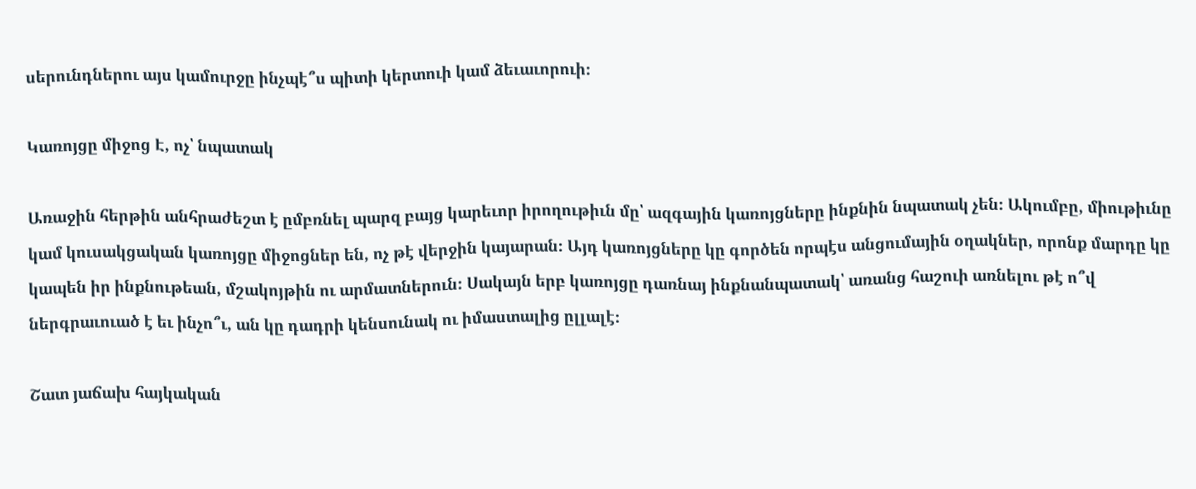սերունդներու այս կամուրջը ինչպէ՞ս պիտի կերտուի կամ ձեւաւորուի։

Կառոյցը միջոց Է, ոչ՝ նպատակ

Առաջին հերթին անհրաժեշտ է ըմբռնել պարզ բայց կարեւոր իրողութիւն մը՝ ազգային կառոյցները ինքնին նպատակ չեն։ Ակումբը, միութիւնը կամ կուսակցական կառոյցը միջոցներ են, ոչ թէ վերջին կայարան։ Այդ կառոյցները կը գործեն որպէս անցումային օղակներ, որոնք մարդը կը կապեն իր ինքնութեան, մշակոյթին ու արմատներուն։ Սակայն երբ կառոյցը դառնայ ինքնանպատակ՝ առանց հաշուի առնելու թէ ո՞վ ներգրաւուած է եւ ինչո՞ւ, ան կը դադրի կենսունակ ու իմաստալից ըլլալէ։

Շատ յաճախ հայկական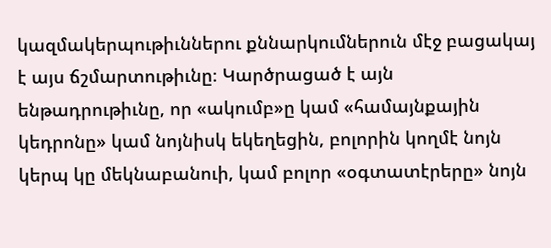կազմակերպութիւններու քննարկումներուն մէջ բացակայ է այս ճշմարտութիւնը։ Կարծրացած է այն ենթադրութիւնը, որ «ակումբ»ը կամ «համայնքային կեդրոնը» կամ նոյնիսկ եկեղեցին, բոլորին կողմէ նոյն կերպ կը մեկնաբանուի, կամ բոլոր «օգտատէրերը» նոյն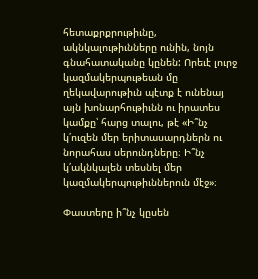հետաքրքրութիւնը, ակնկալութիւնները ունին, նոյն գնահատականը կընեն: Որեւէ լուրջ կազմակերպութեան մը ղեկավարութիւն պէտք է ունենայ այն խոնարհութիւնն ու իրատես կամքը՝ հարց տալու, թէ «Ի՞նչ կ՛ուզեն մեր երիտասարդներն ու նորահաս սերունդները։ Ի՞նչ կ՛ակնկալեն տեսնել մեր կազմակերպութիւններուն մէջ»։

Փաստերը ի՞նչ կըսեն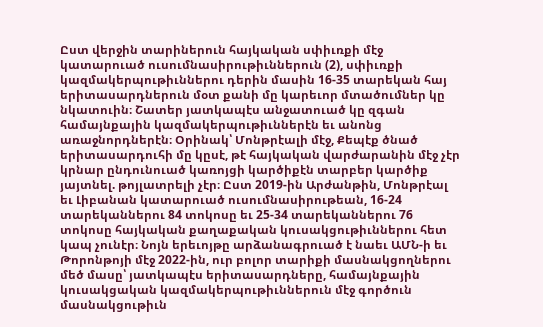Ըստ վերջին տարիներուն հայկական սփիւռքի մէջ կատարուած ուսումնասիրութիւններուն (2), սփիւռքի կազմակերպութիւններու դերին մասին 16-35 տարեկան հայ երիտասարդներուն մօտ քանի մը կարեւոր մտածումներ կը նկատուին։ Շատեր յատկապէս անջատուած կը զգան համայնքային կազմակերպութիւններէն եւ անոնց առաջնորդներէն։ Օրինակ՝ Մոնթրէալի մէջ, Քեպէք ծնած երիտասարդուհի մը կըսէ, թէ հայկական վարժարանին մէջ չէր կրնար ընդունուած կառոյցի կարծիքէն տարբեր կարծիք յայտնել. թոյլատրելի չէր։ Ըստ 2019-ին Արժանթին, Մոնթրէալ եւ Լիբանան կատարուած ուսումնասիրութեան, 16-24 տարեկաններու 84 տոկոսը եւ 25-34 տարեկաններու 76 տոկոսը հայկական քաղաքական կուսակցութիւններու հետ կապ չունէր։ Նոյն երեւոյթը արձանագրուած է նաեւ ԱՄՆ-ի եւ Թորոնթոյի մէջ 2022-ին, ուր բոլոր տարիքի մասնակցողներու մեծ մասը՝ յատկապէս երիտասարդները, համայնքային կուսակցական կազմակերպութիւններուն մէջ գործուն մասնակցութիւն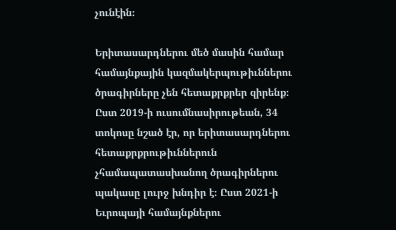չունէին։

Երիտասարդներու մեծ մասին համար համայնքային կազմակերպութիւններու ծրագիրները չեն հետաքրքրեր զիրենք։ Ըստ 2019-ի ուսումնասիրութեան, 34 տոկոսը նշած էր, որ երիտասարդներու հետաքրքրութիւններուն չհամապատասխանող ծրագիրներու պակասը լուրջ խնդիր է։ Ըստ 2021-ի Եւրոպայի համայնքներու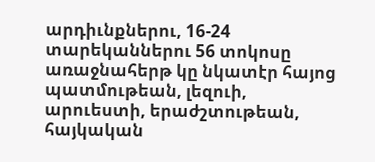արդիւնքներու, 16-24 տարեկաններու 56 տոկոսը առաջնահերթ կը նկատէր հայոց պատմութեան, լեզուի, արուեստի, երաժշտութեան, հայկական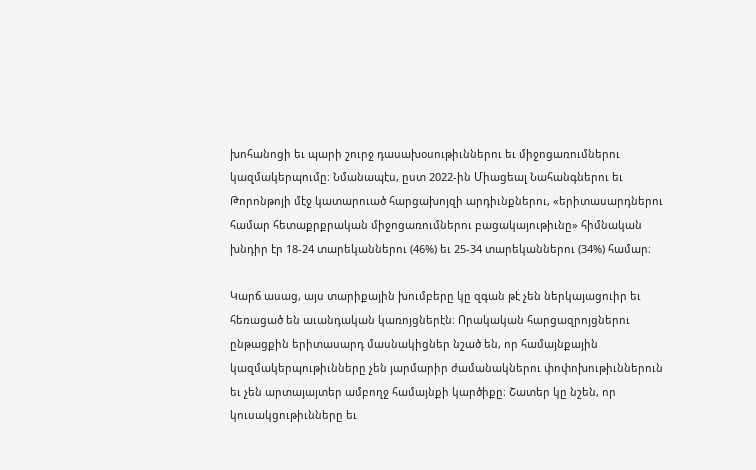խոհանոցի եւ պարի շուրջ դասախօսութիւններու եւ միջոցառումներու կազմակերպումը։ Նմանապէս, ըստ 2022-ին Միացեալ Նահանգներու եւ Թորոնթոյի մէջ կատարուած հարցախոյզի արդիւնքներու, «երիտասարդներու համար հետաքրքրական միջոցառումներու բացակայութիւնը» հիմնական խնդիր էր 18-24 տարեկաններու (46%) եւ 25-34 տարեկաններու (34%) համար։

Կարճ ասաց, այս տարիքային խումբերը կը զգան թէ չեն ներկայացուիր եւ հեռացած են աւանդական կառոյցներէն։ Որակական հարցազրոյցներու ընթացքին երիտասարդ մասնակիցներ նշած են, որ համայնքային կազմակերպութիւնները չեն յարմարիր ժամանակներու փոփոխութիւններուն եւ չեն արտայայտեր ամբողջ համայնքի կարծիքը։ Շատեր կը նշեն, որ կուսակցութիւնները եւ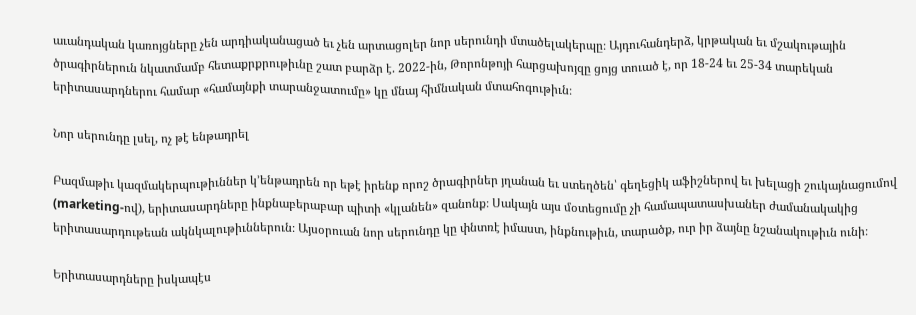աւանդական կառոյցները չեն արդիականացած եւ չեն արտացոլեր նոր սերունդի մտածելակերպը։ Այդուհանդերձ, կրթական եւ մշակութային ծրագիրներուն նկատմամբ հետաքրքրութիւնը շատ բարձր է. 2022-ին, Թորոնթոյի հարցախոյզը ցոյց տուած է, որ 18-24 եւ 25-34 տարեկան երիտասարդներու համար «համայնքի տարանջատումը» կը մնայ հիմնական մտահոգութիւն։

Նոր սերունդը լսել, ոչ թէ ենթադրել

Բազմաթիւ կազմակերպութիւններ կ’ենթադրեն որ եթէ իրենք որոշ ծրագիրներ յղանան եւ ստեղծեն՝ գեղեցիկ աֆիշներով եւ խելացի շուկայնացումով (marketing-ով), երիտասարդները ինքնաբերաբար պիտի «կլանեն» զանոնք։ Սակայն այս մօտեցումը չի համապատասխաներ ժամանակակից երիտասարդութեան ակնկալութիւններուն։ Այսօրուան նոր սերունդը կը փնտռէ իմաստ, ինքնութիւն, տարածք, ուր իր ձայնը նշանակութիւն ունի։

Երիտասարդները իսկապէս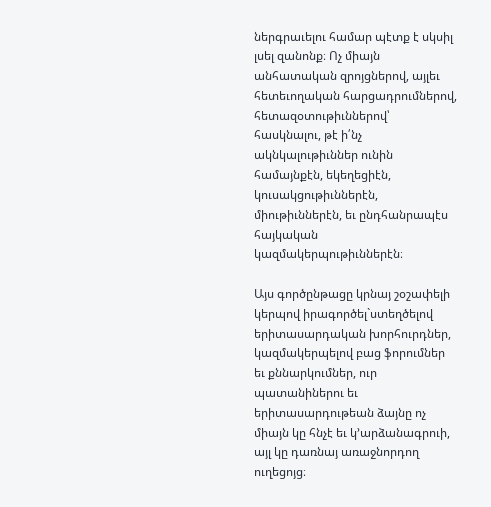ներգրաւելու համար պէտք է սկսիլ լսել զանոնք։ Ոչ միայն անհատական զրոյցներով, այլեւ հետեւողական հարցադրումներով, հետազօտութիւններով՝ հասկնալու, թէ ի՛նչ ակնկալութիւններ ունին համայնքէն, եկեղեցիէն, կուսակցութիւններէն, միութիւններէն, եւ ընդհանրապէս հայկական կազմակերպութիւններէն։

Այս գործընթացը կրնայ շօշափելի կերպով իրագործել`ստեղծելով երիտասարդական խորհուրդներ, կազմակերպելով բաց ֆորումներ եւ քննարկումներ, ուր պատանիներու եւ երիտասարդութեան ձայնը ոչ միայն կը հնչէ եւ կ՚արձանագրուի, այլ կը դառնայ առաջնորդող ուղեցոյց։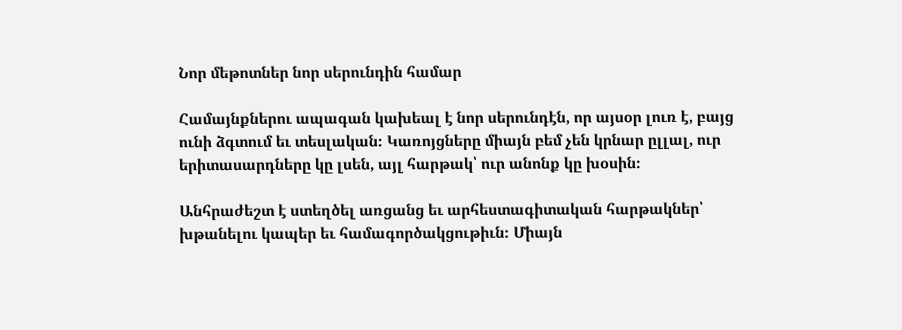Նոր մեթոտներ նոր սերունդին համար

Համայնքներու ապագան կախեալ է նոր սերունդէն, որ այսօր լուռ է, բայց ունի ձգտում եւ տեսլական։ Կառոյցները միայն բեմ չեն կրնար ըլլալ, ուր երիտասարդները կը լսեն, այլ հարթակ՝ ուր անոնք կը խօսին։

Անհրաժեշտ է ստեղծել առցանց եւ արհեստագիտական հարթակներ՝ խթանելու կապեր եւ համագործակցութիւն։ Միայն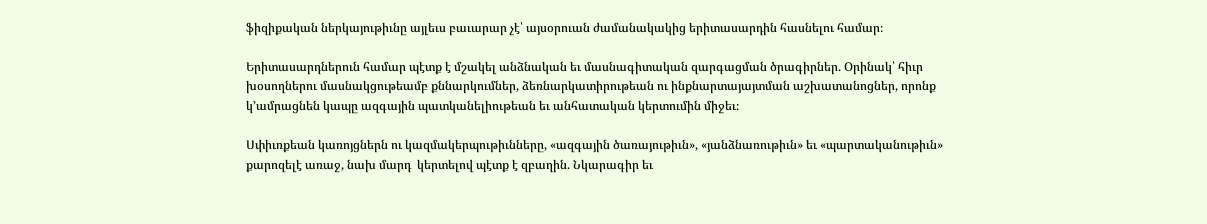ֆիզիքական ներկայութիւնը այլեւս բաւարար չէ՝ այսօրուան ժամանակակից երիտասարդին հասնելու համար։

Երիտասարդներուն համար պէտք է մշակել անձնական եւ մասնագիտական զարգացման ծրագիրներ. Օրինակ՝ հիւր խօսողներու մասնակցութեամբ քննարկումներ, ձեռնարկատիրութեան ու ինքնարտայայտման աշխատանոցներ, որոնք կ՚ամրացնեն կապը ազգային պատկանելիութեան եւ անհատական կերտումին միջեւ։

Սփիւռքեան կառոյցներն ու կազմակերպութիւնները, «ազգային ծառայութիւն», «յանձնառութիւն» եւ «պարտականութիւն» քարոզելէ առաջ, նախ մարդ  կերտելով պէտք է զբաղին. Նկարագիր եւ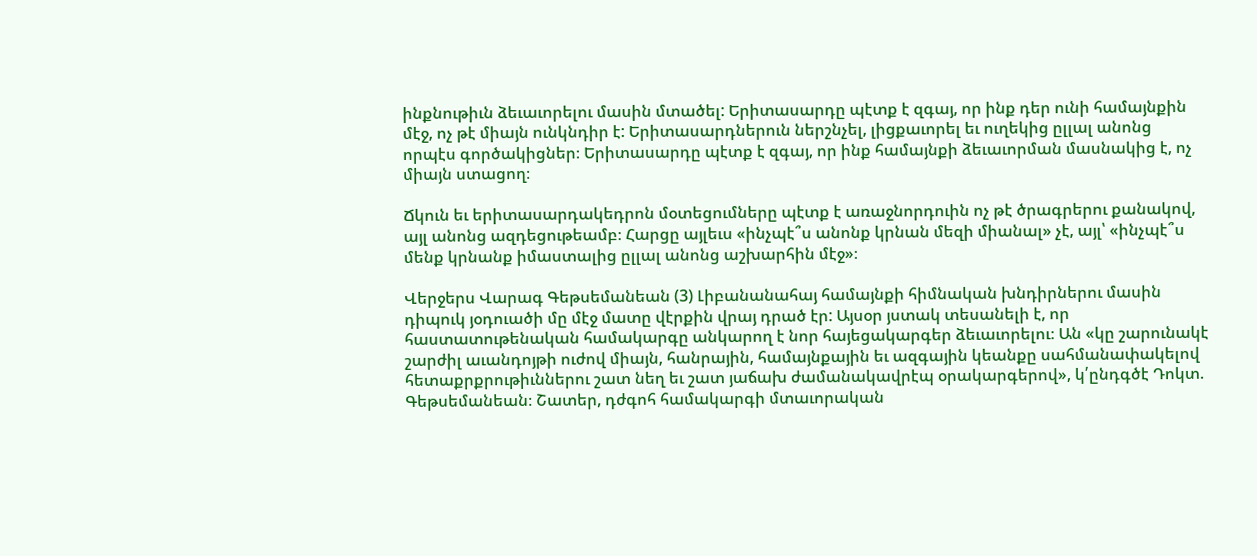ինքնութիւն ձեւաւորելու մասին մտածել: Երիտասարդը պէտք է զգայ, որ ինք դեր ունի համայնքին մէջ, ոչ թէ միայն ունկնդիր է: Երիտասարդներուն ներշնչել, լիցքաւորել եւ ուղեկից ըլլալ անոնց որպէս գործակիցներ։ Երիտասարդը պէտք է զգայ, որ ինք համայնքի ձեւաւորման մասնակից է, ոչ միայն ստացող։

Ճկուն եւ երիտասարդակեդրոն մօտեցումները պէտք է առաջնորդուին ոչ թէ ծրագրերու քանակով, այլ անոնց ազդեցութեամբ։ Հարցը այլեւս «ինչպէ՞ս անոնք կրնան մեզի միանալ» չէ, այլ՝ «ինչպէ՞ս մենք կրնանք իմաստալից ըլլալ անոնց աշխարհին մէջ»։

Վերջերս Վարագ Գեթսեմանեան (3) Լիբանանահայ համայնքի հիմնական խնդիրներու մասին դիպուկ յօդուածի մը մէջ մատը վէրքին վրայ դրած էր: Այսօր յստակ տեսանելի է, որ հաստատութենական համակարգը անկարող է նոր հայեցակարգեր ձեւաւորելու։ Ան «կը շարունակէ շարժիլ աւանդոյթի ուժով միայն, հանրային, համայնքային եւ ազգային կեանքը սահմանափակելով հետաքրքրութիւններու շատ նեղ եւ շատ յաճախ ժամանակավրէպ օրակարգերով», կ՛ընդգծէ Դոկտ. Գեթսեմանեան։ Շատեր, դժգոհ համակարգի մտաւորական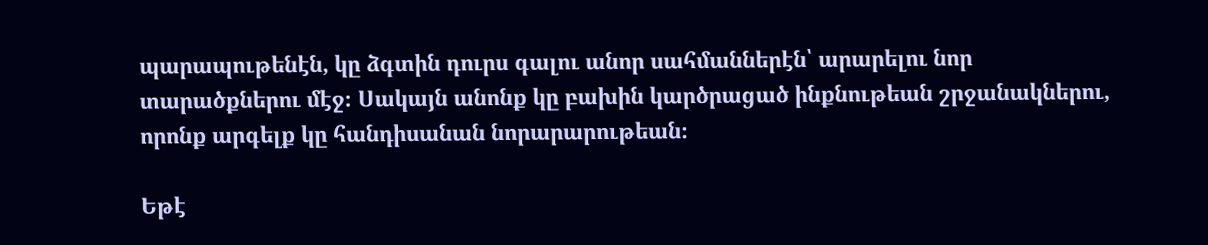պարապութենէն, կը ձգտին դուրս գալու անոր սահմաններէն՝ արարելու նոր տարածքներու մէջ։ Սակայն անոնք կը բախին կարծրացած ինքնութեան շրջանակներու, որոնք արգելք կը հանդիսանան նորարարութեան։

Եթէ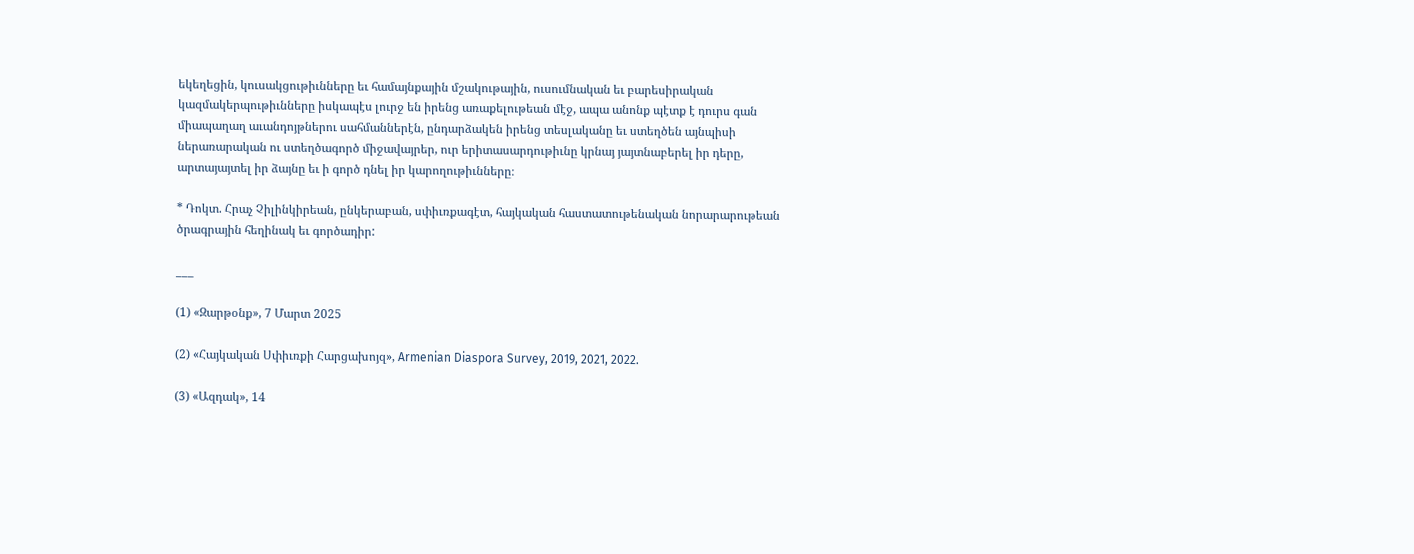եկեղեցին, կուսակցութիւնները եւ համայնքային մշակութային, ուսումնական եւ բարեսիրական կազմակերպութիւնները իսկապէս լուրջ են իրենց առաքելութեան մէջ, ապա անոնք պէտք է դուրս գան միապաղաղ աւանդոյթներու սահմաններէն, ընդարձակեն իրենց տեսլականը եւ ստեղծեն այնպիսի ներառարական ու ստեղծագործ միջավայրեր, ուր երիտասարդութիւնը կրնայ յայտնաբերել իր դերը, արտայայտել իր ձայնը եւ ի գործ դնել իր կարողութիւնները։

* Դոկտ. Հրաչ Չիլինկիրեան, ընկերաբան, սփիւռքագէտ, հայկական հաստատութենական նորարարութեան ծրագրային հեղինակ եւ գործադիր:

___

(1) «Զարթօնք», 7 Մարտ 2025

(2) «Հայկական Սփիւռքի Հարցախոյզ», Armenian Diaspora Survey, 2019, 2021, 2022.

(3) «Ազդակ», 14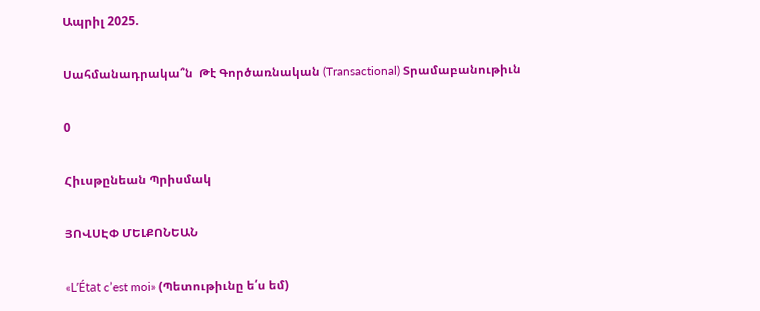Ապրիլ 2025.

Սահմանադրակա՞ն  Թէ Գործառնական (Transactional) Տրամաբանութիւն

0

Հիւսթընեան Պրիսմակ

ՅՈՎՍԷՓ ՄԵԼՔՈՆԵԱՆ

«L’État c’est moi» (Պետութիւնը ե՛ս եմ)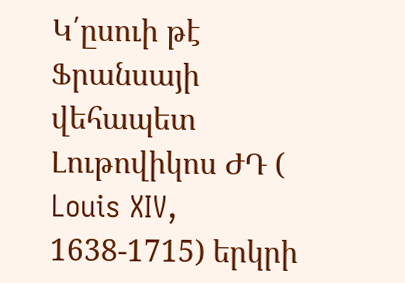Կ՛ըսուի թէ Ֆրանսայի վեհապետ Լութովիկոս ԺԴ ( Louis XIV, 1638-1715) երկրի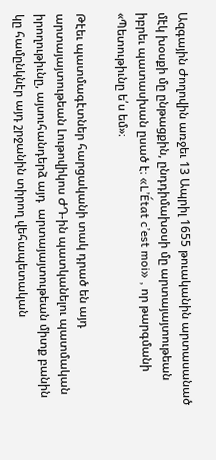Ազգային Ժողովին առջեւ 13 Ապրիլ 1655 թուականին արտասանած մէկ խօսքի մը ընթացքին, ընդդիմախօսի մը արտայայտութեան իբրեւ պատասխան ըսած է։ «L’État c’est moi» , որ թարգմանի «Պետութիւնը ե՛ս եմ»։

Թէեւ պատմագէտներ հարցականի տակ դրած են այդ արտայայտութեան Լութովիկոս ԺԴ-ին պատկանելու պատմական իրողութիւնը, այսուհանդերձ այդ  արտայայտութեան միտք բանին կը համընկնէր այդ շրջանին տիրող վեհապետական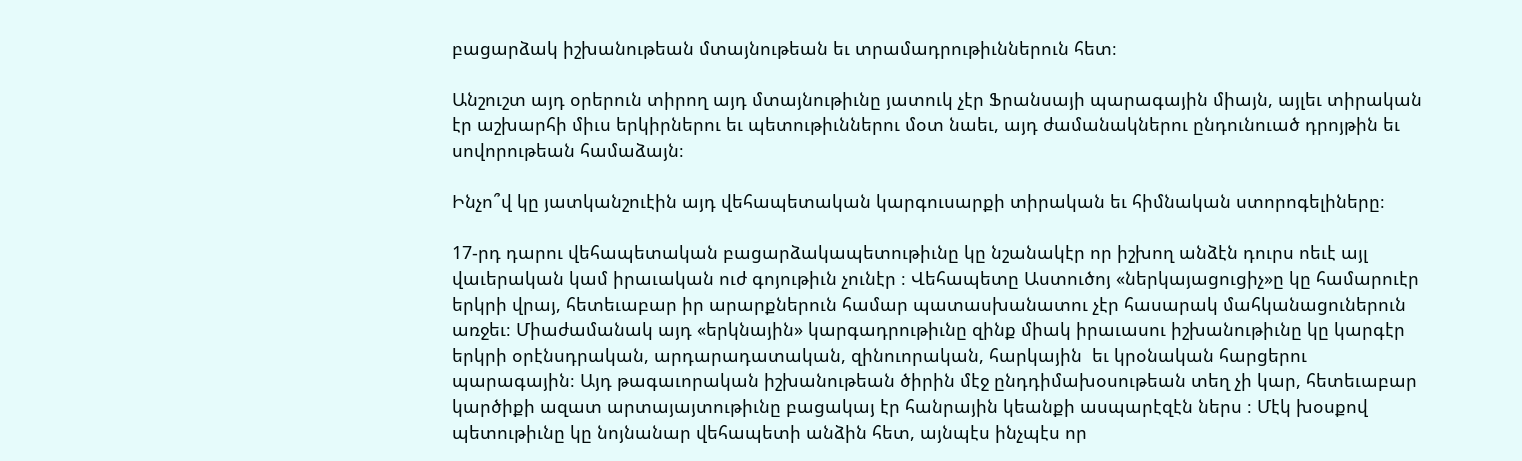բացարձակ իշխանութեան մտայնութեան եւ տրամադրութիւններուն հետ։

Անշուշտ այդ օրերուն տիրող այդ մտայնութիւնը յատուկ չէր Ֆրանսայի պարագային միայն, այլեւ տիրական էր աշխարհի միւս երկիրներու եւ պետութիւններու մօտ նաեւ, այդ ժամանակներու ընդունուած դրոյթին եւ սովորութեան համաձայն։

Ինչո՞վ կը յատկանշուէին այդ վեհապետական կարգուսարքի տիրական եւ հիմնական ստորոգելիները։

17-րդ դարու վեհապետական բացարձակապետութիւնը կը նշանակէր որ իշխող անձէն դուրս ոեւէ այլ վաւերական կամ իրաւական ուժ գոյութիւն չունէր ։ Վեհապետը Աստուծոյ «ներկայացուցիչ»ը կը համարուէր երկրի վրայ, հետեւաբար իր արարքներուն համար պատասխանատու չէր հասարակ մահկանացուներուն առջեւ։ Միաժամանակ այդ «երկնային» կարգադրութիւնը զինք միակ իրաւասու իշխանութիւնը կը կարգէր  երկրի օրէնսդրական, արդարադատական, զինուորական, հարկային  եւ կրօնական հարցերու պարագային։ Այդ թագաւորական իշխանութեան ծիրին մէջ ընդդիմախօսութեան տեղ չի կար, հետեւաբար կարծիքի ազատ արտայայտութիւնը բացակայ էր հանրային կեանքի ասպարէզէն ներս ։ Մէկ խօսքով պետութիւնը կը նոյնանար վեհապետի անձին հետ, այնպէս ինչպէս որ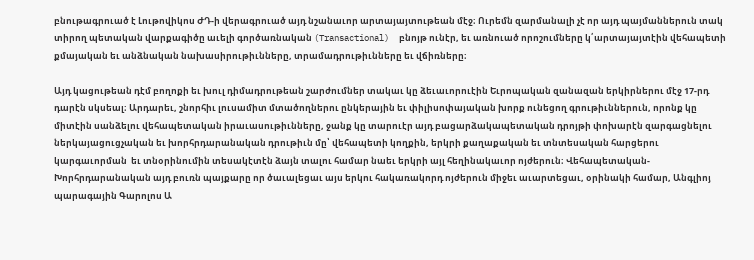բնութագրուած է Լութովիկոս ԺԴ-ի վերագրուած այդ նշանաւոր արտայայտութեան մէջ։ Ուրեմն զարմանալի չէ որ այդ պայմաններուն տակ տիրող պետական վարքագիծը աւելի գործառնական (Transactional)  բնոյթ ունէր, եւ առնուած որոշումները կ՛արտայայտէին վեհապետի քմայական եւ անձնական նախասիրութիւնները, տրամադրութիւնները եւ վճիռները։

Այդ կացութեան դէմ բողոքի եւ խուլ դիմադրութեան շարժումներ տակաւ կը ձեւաւորուէին Եւրոպական զանազան երկիրներու մէջ 17-րդ դարէն սկսեալ։ Արդարեւ, շնորհիւ լուսամիտ մտածողներու ընկերային եւ փիլիսոփայական խորք ունեցող գրութիւններուն, որոնք կը միտէին սանձելու վեհապետական իրաւասութիւնները, ջանք կը տարուէր այդ բացարձակապետական դրոյթի փոխարէն զարգացնելու ներկայացուցչական եւ խորհրդարանական դրութիւն մը՝ վեհապետի կողքին, երկրի քաղաքական եւ տնտեսական հարցերու կարգաւորման  եւ տնօրինումին տեսակէտէն ձայն տալու համար նաեւ երկրի այլ հեղինակաւոր ոյժերուն։ Վեհապետական-Խորհրդարանական այդ բուռն պայքարը որ ծաւալեցաւ այս երկու հակառակորդ ոյժերուն միջեւ աւարտեցաւ, օրինակի համար, Անգլիոյ պարագային Գարոլոս Ա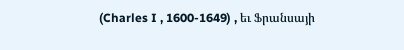(Charles I , 1600-1649) , եւ Ֆրանսայի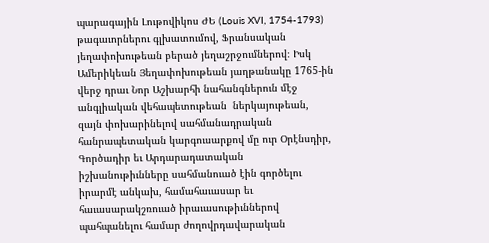պարագային Լութովիկոս ԺԵ (Louis XVI, 1754-1793) թագաւորներու գլխատումով, Ֆրանսական յեղափոխութեան բերած յեղաշրջումներով։ Իսկ Ամերիկեան Յեղափոխութեան յաղթանակը 1765-ին վերջ դրաւ Նոր Աշխարհի նահանգներուն մէջ անգլիական վեհապետութեան  ներկայութեան, զայն փոխարինելով սահմանադրական հանրապետական կարգուսարքով մը ուր Օրէնսդիր, Գործադիր եւ Արդարադատական իշխանութիւնները սահմանուած էին գործելու իրարմէ անկախ, համահաւասար եւ հաւասարակշռուած իրաւասութիւններով  պահպանելու համար ժողովրդավարական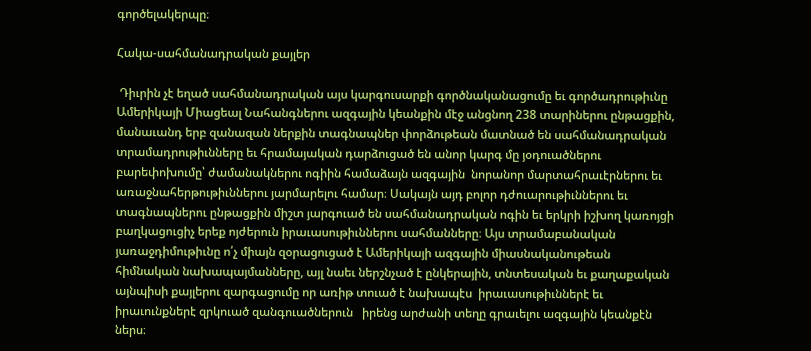գործելակերպը։

Հակա-սահմանադրական քայլեր

 Դիւրին չէ եղած սահմանադրական այս կարգուսարքի գործնականացումը եւ գործադրութիւնը Ամերիկայի Միացեալ Նահանգներու ազգային կեանքին մէջ անցնող 238 տարիներու ընթացքին, մանաւանդ երբ զանազան ներքին տագնապներ փորձութեան մատնած են սահմանադրական տրամադրութիւնները եւ հրամայական դարձուցած են անոր կարգ մը յօդուածներու բարեփոխումը՝ ժամանակներու ոգիին համաձայն ազգային  նորանոր մարտահրաւէրներու եւ առաջնահերթութիւններու յարմարելու համար։ Սակայն այդ բոլոր դժուարութիւններու եւ տագնապներու ընթացքին միշտ յարգուած են սահմանադրական ոգին եւ երկրի իշխող կառոյցի բաղկացուցիչ երեք ոյժերուն իրաւասութիւններու սահմանները։ Այս տրամաբանական յառաջդիմութիւնը ո՛չ միայն զօրացուցած է Ամերիկայի ազգային միասնականութեան հիմնական նախապայմանները, այլ նաեւ ներշնչած է ընկերային, տնտեսական եւ քաղաքական այնպիսի քայլերու զարգացումը որ առիթ տուած է նախապէս  իրաւասութիւններէ եւ իրաւունքներէ զրկուած զանգուածներուն   իրենց արժանի տեղը գրաւելու ազգային կեանքէն ներս։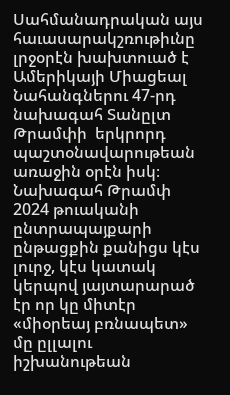Սահմանադրական այս հաւասարակշռութիւնը լրջօրէն խախտուած է Ամերիկայի Միացեալ Նահանգներու 47-րդ նախագահ Տանըլտ Թրամփի  երկրորդ պաշտօնավարութեան առաջին օրէն իսկ։ Նախագահ Թրամփ 2024 թուականի ընտրապայքարի ընթացքին քանիցս կէս լուրջ, կէս կատակ կերպով յայտարարած էր որ կը միտէր «միօրեայ բռնապետ» մը ըլլալու իշխանութեան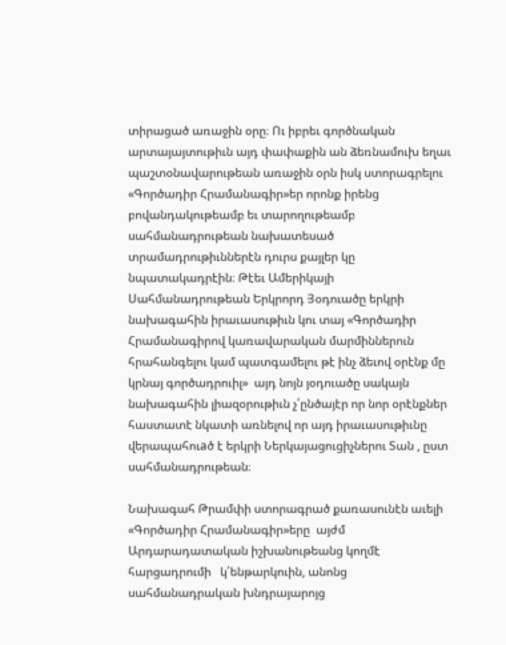տիրացած առաջին օրը։ Ու իբրեւ գործնական արտայայտութիւն այդ փափաքին ան ձեռնամուխ եղաւ պաշտօնավարութեան առաջին օրն իսկ ստորագրելու «Գործադիր Հրամանագիր»եր որոնք իրենց բովանդակութեամբ եւ տարողութեամբ սահմանադրութեան նախատեսած տրամադրութիւններէն դուրս քայլեր կը նպատակադրէին։ Թէեւ Ամերիկայի Սահմանադրութեան Երկրորդ Յօդուածը երկրի նախագահին իրաւասութիւն կու տայ «Գործադիր Հրամանագիրով կառավարական մարմիններուն հրահանգելու կամ պատգամելու թէ ինչ ձեւով օրէնք մը կրնայ գործադրուիլ»  այդ նոյն յօդուածը սակայն նախագահին լիազօրութիւն չ՛ընծայէր որ նոր օրէնքներ հաստատէ նկատի առնելով որ այդ իրաւասութիւնը վերապահուaծ է երկրի Ներկայացուցիչներու Տան , ըստ սահմանադրութեան։

Նախագահ Թրամփի ստորագրած քառասունէն աւելի «Գործադիր Հրամանագիր»երը  այժմ  Արդարադատական իշխանութեանց կողմէ հարցադրումի   կ՛ենթարկուին, անոնց սահմանադրական խնդրայարոյց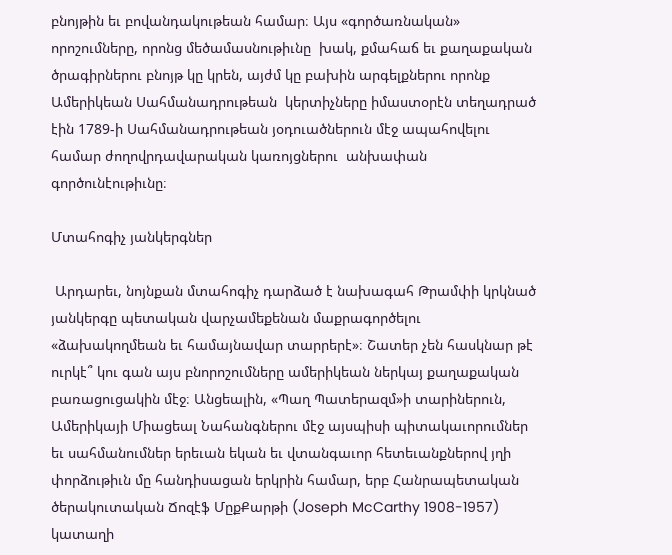բնոյթին եւ բովանդակութեան համար։ Այս «գործառնական» որոշումները, որոնց մեծամասնութիւնը  խակ, քմահաճ եւ քաղաքական ծրագիրներու բնոյթ կը կրեն, այժմ կը բախին արգելքներու որոնք Ամերիկեան Սահմանադրութեան  կերտիչները իմաստօրէն տեղադրած էին 1789-ի Սահմանադրութեան յօդուածներուն մէջ ապահովելու համար ժողովրդավարական կառոյցներու  անխափան գործունէութիւնը։

Մտահոգիչ յանկերգներ

 Արդարեւ, նոյնքան մտահոգիչ դարձած է նախագահ Թրամփի կրկնած յանկերգը պետական վարչամեքենան մաքրագործելու «ձախակողմեան եւ համայնավար տարրերէ»։ Շատեր չեն հասկնար թէ ուրկէ՞ կու գան այս բնորոշումները ամերիկեան ներկայ քաղաքական բառացուցակին մէջ։ Անցեալին, «Պաղ Պատերազմ»ի տարիներուն, Ամերիկայի Միացեալ Նահանգներու մէջ այսպիսի պիտակաւորումներ  եւ սահմանումներ երեւան եկան եւ վտանգաւոր հետեւանքներով յղի փորձութիւն մը հանդիսացան երկրին համար, երբ Հանրապետական ծերակուտական Ճոզէֆ ՄըքՔարթի (Joseph McCarthy 1908-1957) կատաղի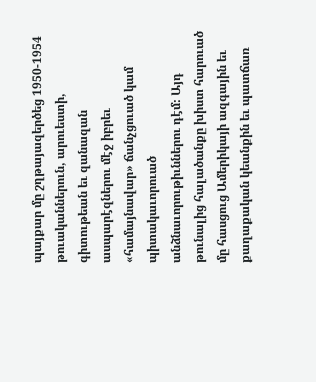պայքար մը շղթայազերծեց 1950-1954 թուականներուն, արուեստի, գիտութեան եւ զանազան ասպարէզներու մէջ իբրեւ «համայնավար» ճանչցուած կամ պիտակաւորուած անձնաւորութիւններու դէմ։ Այդ թունալից հալածանքը խիստ հարուած մը հասցուց Ամերիկայի ազգային եւ քաղաքական կեանքին եւ պատճառ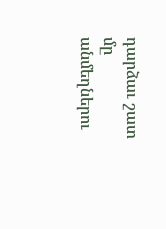դարձաւ շատ մը անմեղներու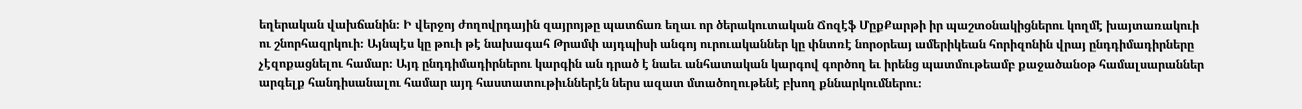եղերական վախճանին։ Ի վերջոյ ժողովրդային զայրոյթը պատճառ եղաւ որ ծերակուտական Ճոզէֆ ՄըքՔարթի իր պաշտօնակիցներու կողմէ խայտառակուի ու շնորհազրկուի։ Այնպէս կը թուի թէ նախագահ Թրամփ այդպիսի անգոյ ուրուականներ կը փնտռէ նորօրեայ ամերիկեան հորիզոնին վրայ ընդդիմադիրները չէզոքացնելու համար։ Այդ ընդդիմադիրներու կարգին ան դրած է նաեւ անհատական կարգով գործող եւ իրենց պատմութեամբ քաջածանօթ համալսարաններ արգելք հանդիսանալու համար այդ հաստատութիւններէն ներս ազատ մտածողութենէ բխող քննարկումներու։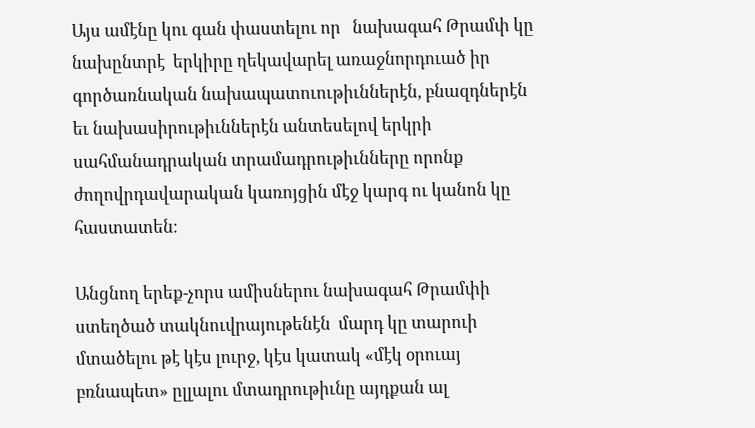Այս ամէնը կու գան փաստելու որ   նախագահ Թրամփ կը նախընտրէ  երկիրը ղեկավարել առաջնորդուած իր գործառնական նախապատուութիւններէն, բնազդներէն եւ նախասիրութիւններէն անտեսելով երկրի սահմանադրական տրամադրութիւնները որոնք ժողովրդավարական կառոյցին մէջ կարգ ու կանոն կը հաստատեն։

Անցնող երեք-չորս ամիսներու նախագահ Թրամփի ստեղծած տակնուվրայութենէն  մարդ կը տարուի մտածելու թէ կէս լուրջ, կէս կատակ «մէկ օրուայ բռնապետ» ըլլալու մտադրութիւնը այդքան ալ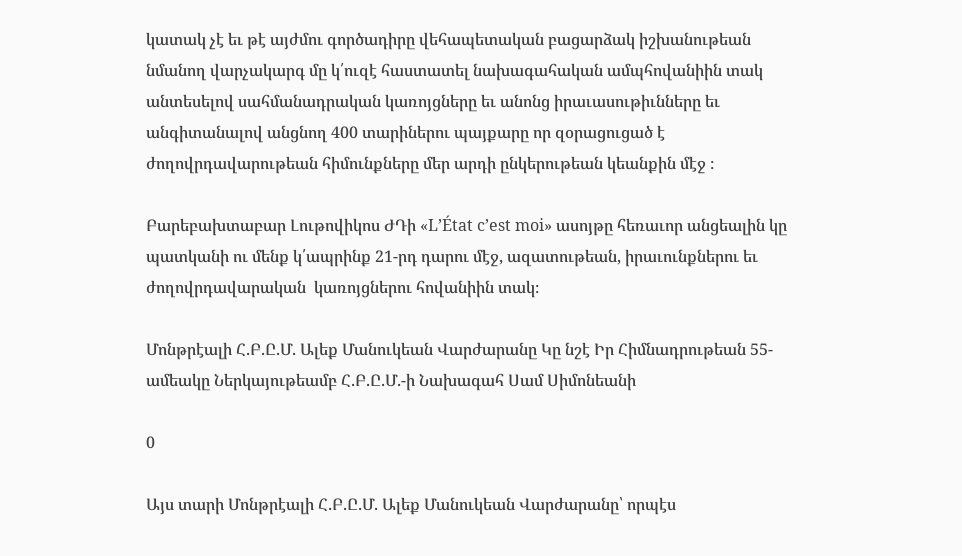կատակ չէ եւ թէ այժմու գործադիրը վեհապետական բացարձակ իշխանութեան նմանող վարչակարգ մը կ՛ուզէ հաստատել նախագահական ամպհովանիին տակ անտեսելով սահմանադրական կառոյցները եւ անոնց իրաւասութիւնները եւ անգիտանալով անցնող 400 տարիներու պայքարը որ զօրացուցած է ժողովրդավարութեան հիմունքները մեր արդի ընկերութեան կեանքին մէջ ։

Բարեբախտաբար Լութովիկոս ԺԴի «L’État c’est moi» ասոյթը հեռաւոր անցեալին կը պատկանի ու մենք կ՛ապրինք 21-րդ դարու մէջ, ազատութեան, իրաւունքներու եւ ժողովրդավարական  կառոյցներու հովանիին տակ։

Մոնթրէալի Հ.Բ.Ը.Մ. Ալեք Մանուկեան Վարժարանը Կը նշէ Իր Հիմնադրութեան 55-ամեակը Ներկայութեամբ Հ.Բ.Ը.Մ.-ի Նախագահ Սամ Սիմոնեանի

0

Այս տարի Մոնթրէալի Հ.Բ.Ը.Մ. Ալեք Մանուկեան Վարժարանը՝ որպէս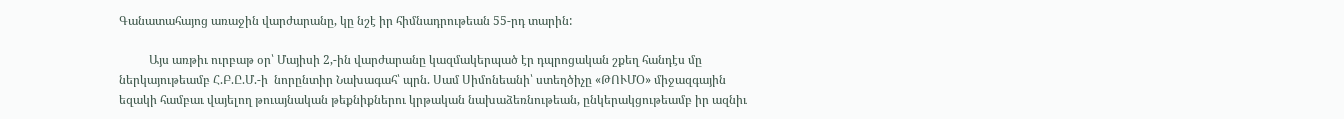Գանատահայոց առաջին վարժարանը, կը նշէ իր հիմնադրութեան 55-րդ տարին:

          Այս առթիւ ուրբաթ օր՝ Մայիսի 2,-ին վարժարանը կազմակերպած էր դպրոցական շքեղ հանդէս մը ներկայութեամբ Հ.Բ.Ը.Մ.-ի  նորընտիր Նախագահ՝ պրն. Սամ Սիմոնեանի՝ ստեղծիչը «ԹՈՒՄՕ» միջազգային եզակի համբաւ վայելող թուայնական թեքնիքներու կրթական նախաձեռնութեան, ընկերակցութեամբ իր ազնիւ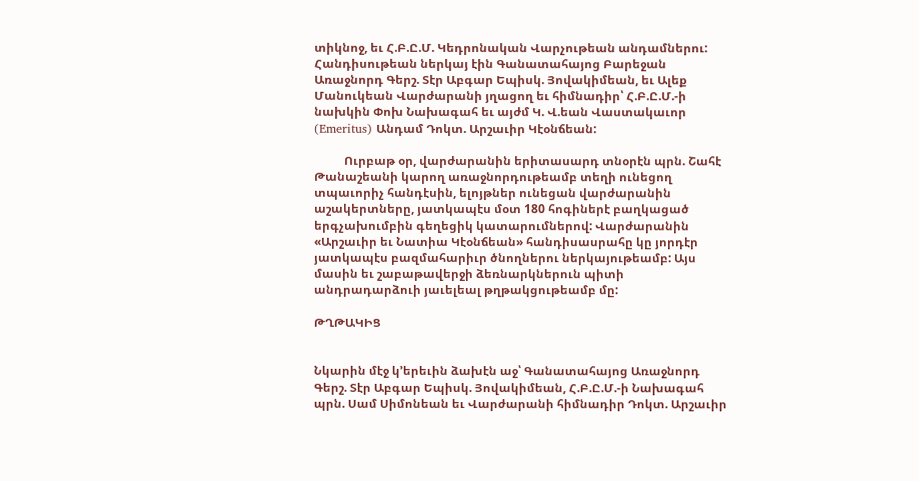տիկնոջ, եւ Հ.Բ.Ը.Մ. Կեդրոնական Վարչութեան անդամներու: Հանդիսութեան ներկայ էին Գանատահայոց Բարեջան Առաջնորդ Գերշ. Տէր Աբգար Եպիսկ. Յովակիմեան, եւ Ալեք Մանուկեան Վարժարանի յղացող եւ հիմնադիր՝ Հ.Բ.Ը.Մ.-ի նախկին Փոխ Նախագահ եւ այժմ Կ. Վ.եան Վաստակաւոր (Emeritus) Անդամ Դոկտ. Արշաւիր Կէօնճեան:

          Ուրբաթ օր, վարժարանին երիտասարդ տնօրէն պրն. Շահէ Թանաշեանի կարող առաջնորդութեամբ տեղի ունեցող տպաւորիչ հանդէսին, ելոյթներ ունեցան վարժարանին աշակերտները, յատկապէս մօտ 180 հոգիներէ բաղկացած երգչախումբին գեղեցիկ կատարումներով: Վարժարանին «Արշաւիր եւ Նատիա Կէօնճեան» հանդիսասրահը կը յորդէր յատկապէս բազմահարիւր ծնողներու ներկայութեամբ: Այս մասին եւ շաբաթավերջի ձեռնարկներուն պիտի անդրադարձուի յաւելեալ թղթակցութեամբ մը:

ԹՂԹԱԿԻՑ


Նկարին մէջ կ’երեւին ձախէն աջ՝ Գանատահայոց Առաջնորդ Գերշ. Տէր Աբգար Եպիսկ. Յովակիմեան, Հ.Բ.Ը.Մ.-ի Նախագահ պրն. Սամ Սիմոնեան եւ Վարժարանի հիմնադիր Դոկտ. Արշաւիր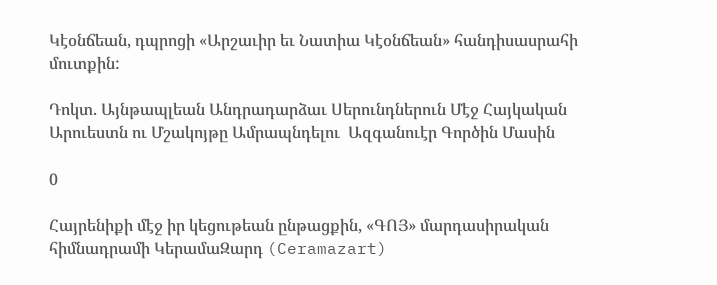Կէօնճեան, դպրոցի «Արշաւիր եւ Նատիա Կէօնճեան» հանդիսասրահի մուտքին:

Դոկտ. Այնթապլեան Անդրադարձաւ Սերունդներուն Մէջ Հայկական Արուեստն ու Մշակոյթը Ամրապնդելու  Ազգանուէր Գործին Մասին

0

Հայրենիքի մէջ իր կեցութեան ընթացքին, «ԳՈՅ» մարդասիրական հիմնադրամի ԿերամաԶարդ (Ceramazart)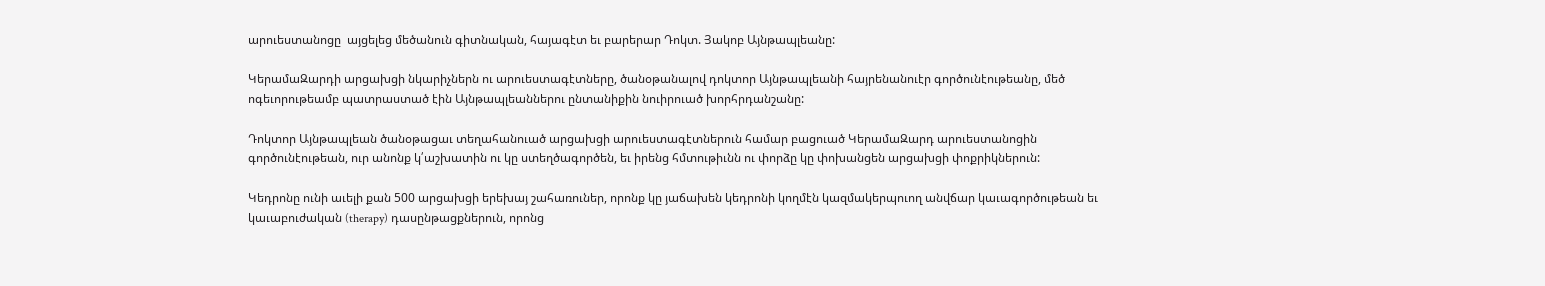արուեստանոցը  այցելեց մեծանուն գիտնական, հայագէտ եւ բարերար Դոկտ. Յակոբ Այնթապլեանը:

ԿերամաԶարդի արցախցի նկարիչներն ու արուեստագէտները, ծանօթանալով դոկտոր Այնթապլեանի հայրենանուէր գործունէութեանը, մեծ ոգեւորութեամբ պատրաստած էին Այնթապլեաններու ընտանիքին նուիրուած խորհրդանշանը:

Դոկտոր Այնթապլեան ծանօթացաւ տեղահանուած արցախցի արուեստագէտներուն համար բացուած ԿերամաԶարդ արուեստանոցին գործունէութեան, ուր անոնք կ՛աշխատին ու կը ստեղծագործեն, եւ իրենց հմտութիւնն ու փորձը կը փոխանցեն արցախցի փոքրիկներուն:

Կեդրոնը ունի աւելի քան 500 արցախցի երեխայ շահառուներ, որոնք կը յաճախեն կեդրոնի կողմէն կազմակերպուող անվճար կաւագործութեան եւ կաւաբուժական (therapy) դասընթացքներուն, որոնց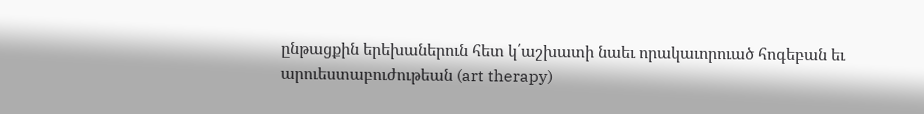ընթացքին երեխաներուն հետ կ՛աշխատի նաեւ որակաւորուած հոգեբան եւ արուեստաբուժութեան (art therapy)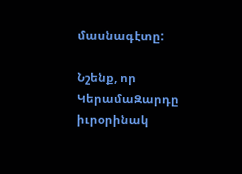մասնագէտը:

Նշենք, որ ԿերամաԶարդը իւրօրինակ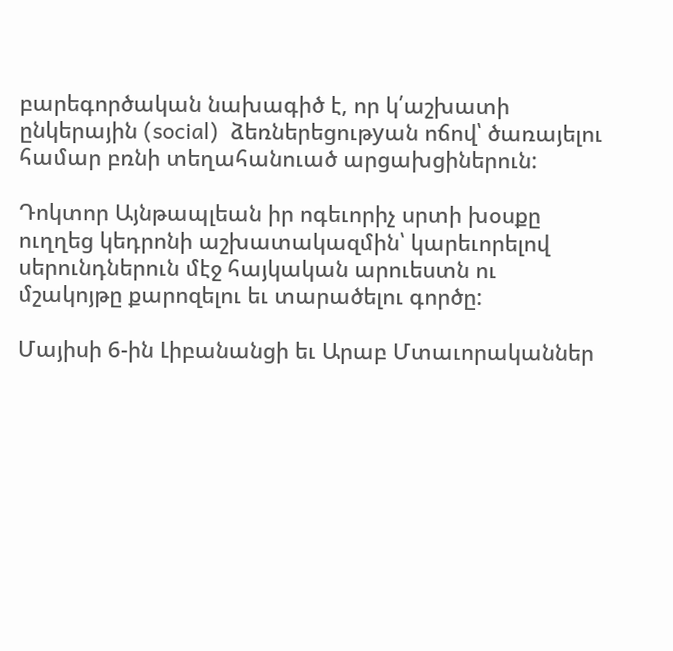բարեգործական նախագիծ է, որ կ՛աշխատի ընկերային (social)  ձեռներեցութyան ոճով՝ ծառայելու համար բռնի տեղահանուած արցախցիներուն:

Դոկտոր Այնթապլեան իր ոգեւորիչ սրտի խօսքը  ուղղեց կեդրոնի աշխատակազմին՝ կարեւորելով սերունդներուն մէջ հայկական արուեստն ու մշակոյթը քարոզելու եւ տարածելու գործը:

Մայիսի 6-ին Լիբանանցի եւ Արաբ Մտաւորականներ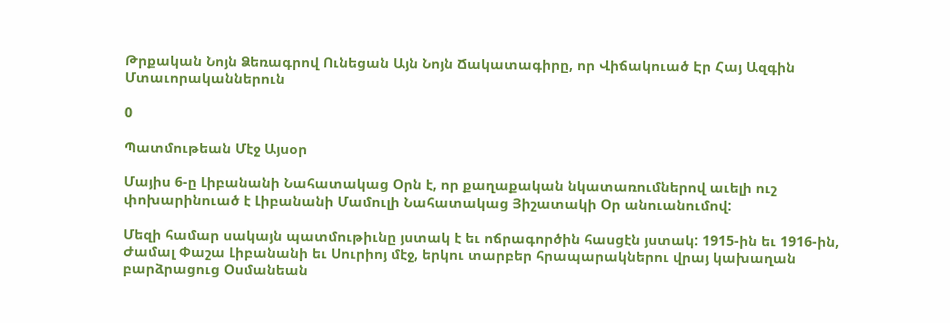Թրքական Նոյն Ձեռագրով Ունեցան Այն Նոյն Ճակատագիրը, որ Վիճակուած Էր Հայ Ազգին Մտաւորականներուն

0

Պատմութեան Մէջ Այսօր

Մայիս 6-ը Լիբանանի Նահատակաց Օրն է, որ քաղաքական նկատառումներով աւելի ուշ փոխարինուած է Լիբանանի Մամուլի Նահատակաց Յիշատակի Օր անուանումով:

Մեզի համար սակայն պատմութիւնը յստակ է եւ ոճրագործին հասցէն յստակ: 1915-ին եւ 1916-ին, Ժամալ Փաշա Լիբանանի եւ Սուրիոյ մէջ, երկու տարբեր հրապարակներու վրայ կախաղան բարձրացուց Օսմանեան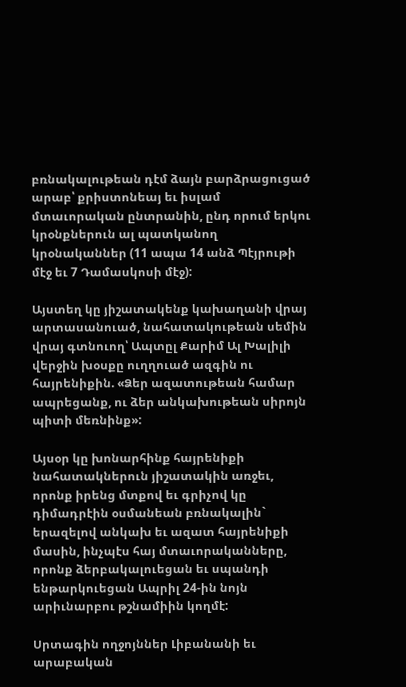բռնակալութեան դէմ ձայն բարձրացուցած արաբ՝ քրիստոնեայ եւ իսլամ մտաւորական ընտրանին, ընդ որում երկու կրօնքներուն ալ պատկանող կրօնականներ (11 ապա 14 անձ Պէյրութի մէջ եւ 7 Դամասկոսի մէջ):

Այստեղ կը յիշատակենք կախաղանի վրայ արտասանուած, նահատակութեան սեմին վրայ գտնուող՝ Ապտըլ Քարիմ Ալ Խալիլի վերջին խօսքը ուղղուած ազգին ու հայրենիքին. «Ձեր ազատութեան համար ապրեցանք, ու ձեր անկախութեան սիրոյն պիտի մեռնինք»:

Այսօր կը խոնարհինք հայրենիքի նահատակներուն յիշատակին առջեւ, որոնք իրենց մտքով եւ գրիչով կը դիմադրէին օսմանեան բռնակալին` երազելով անկախ եւ ազատ հայրենիքի մասին, ինչպէս հայ մտաւորականները, որոնք ձերբակալուեցան եւ սպանդի ենթարկուեցան Ապրիլ 24-ին նոյն արիւնարբու թշնամիին կողմէ:

Սրտագին ողջոյններ Լիբանանի եւ արաբական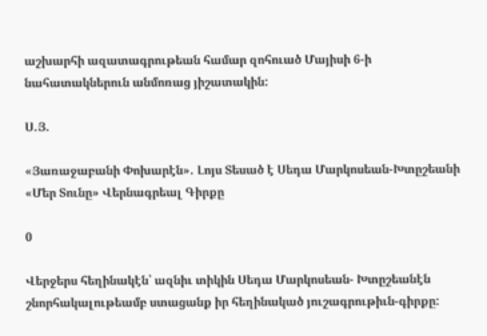աշխարհի ազատագրութեան համար զոհուած Մայիսի 6-ի նահատակներուն անմոռաց յիշատակին:

Ս.Յ.

«Յառաջաբանի Փոխարէն». Լոյս Տեսած է Սեդա Մարկոսեան-Խտըշեանի «Մեր Տունը» Վերնագրեալ Գիրքը

0

Վերջերս հեղինակէն՝ ազնիւ տիկին Սեդա Մարկոսեան- Խտըշեանէն շնորհակալութեամբ ստացանք իր հեղինակած յուշագրութիւն-գիրքը: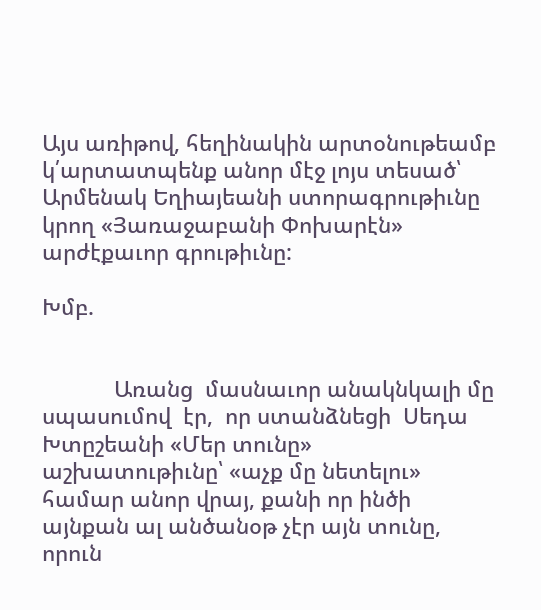Այս առիթով, հեղինակին արտօնութեամբ կ՛արտատպենք անոր մէջ լոյս տեսած՝ Արմենակ Եղիայեանի ստորագրութիւնը կրող «Յառաջաբանի Փոխարէն» արժէքաւոր գրութիւնը:

Խմբ.


            Առանց  մասնաւոր անակնկալի մը  սպասումով  էր,  որ ստանձնեցի  Սեդա Խտըշեանի «Մեր տունը» աշխատութիւնը՝ «աչք մը նետելու» համար անոր վրայ, քանի որ ինծի այնքան ալ անծանօթ չէր այն տունը, որուն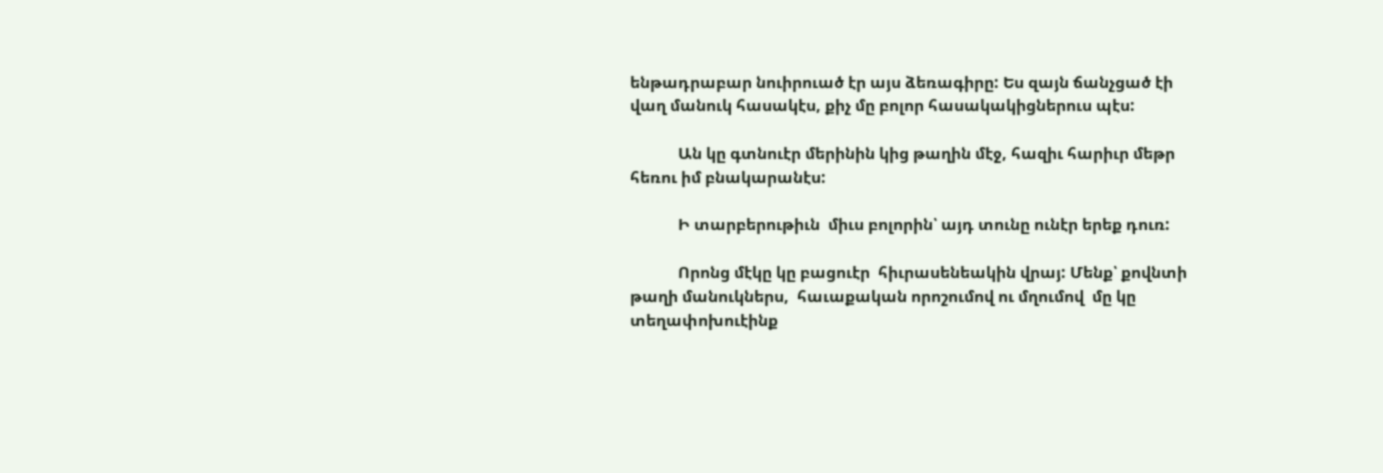ենթադրաբար նուիրուած էր այս ձեռագիրը: Ես զայն ճանչցած էի վաղ մանուկ հասակէս, քիչ մը բոլոր հասակակիցներուս պէս:

            Ան կը գտնուէր մերինին կից թաղին մէջ, հազիւ հարիւր մեթր հեռու իմ բնակարանէս:

            Ի տարբերութիւն  միւս բոլորին՝ այդ տունը ունէր երեք դուռ:

            Որոնց մէկը կը բացուէր  հիւրասենեակին վրայ: Մենք՝ քովնտի թաղի մանուկներս,  հաւաքական որոշումով ու մղումով  մը կը տեղափոխուէինք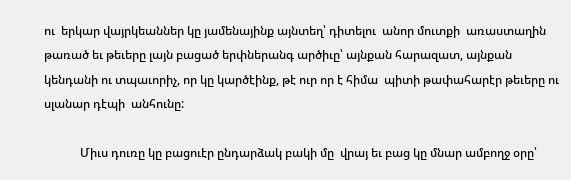ու  երկար վայրկեաններ կը յամենայինք այնտեղ՝ դիտելու  անոր մուտքի  առաստաղին  թառած եւ թեւերը լայն բացած երփներանգ արծիւը՝ այնքան հարազատ, այնքան կենդանի ու տպաւորիչ, որ կը կարծէինք, թէ ուր որ է հիմա  պիտի թափահարէր թեւերը ու սլանար դէպի  անհունը:

            Միւս դուռը կը բացուէր ընդարձակ բակի մը  վրայ եւ բաց կը մնար ամբողջ օրը՝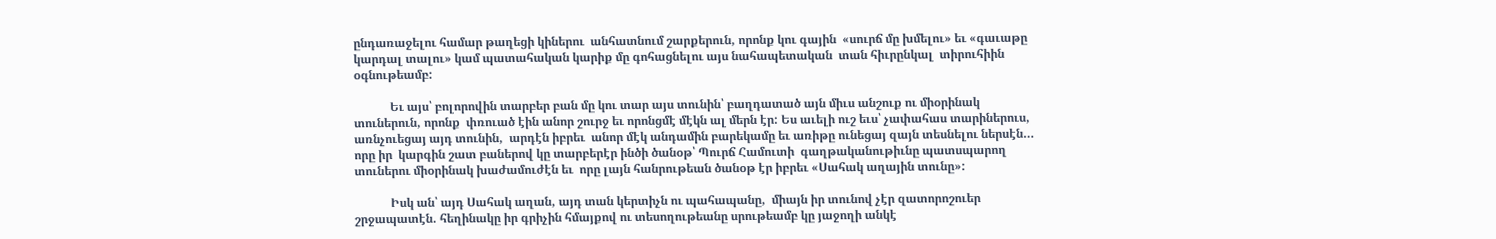ընդառաջելու համար թաղեցի կիներու  անհատնում շարքերուն, որոնք կու գային  «սուրճ մը խմելու» եւ «գաւաթը կարդալ տալու» կամ պատահական կարիք մը գոհացնելու այս նահապետական  տան հիւրընկալ  տիրուհիին օգնութեամբ:

            Եւ այս՝ բոլորովին տարբեր բան մը կու տար այս տունին՝ բաղդատած այն միւս անշուք ու միօրինակ տուներուն, որոնք  փռուած էին անոր շուրջ եւ որոնցմէ մէկն ալ մերն էր: Ես աւելի ուշ եւս՝ չափահաս տարիներուս,  առնչուեցայ այդ տունին,  արդէն իբրեւ  անոր մէկ անդամին բարեկամը եւ առիթը ունեցայ զայն տեսնելու ներսէն… որը իր  կարգին շատ բաներով կը տարբերէր ինծի ծանօթ՝ Պուրճ Համուտի  գաղթականութիւնը պատսպարող տուներու միօրինակ խաժամուժէն եւ  որը լայն հանրութեան ծանօթ էր իբրեւ «Սահակ աղային տունը»:

            Իսկ ան՝ այդ Սահակ աղան, այդ տան կերտիչն ու պահապանը,  միայն իր տունով չէր զատորոշուեր շրջապատէն. հեղինակը իր գրիչին հմայքով ու տեսողութեանը սրութեամբ կը յաջողի անկէ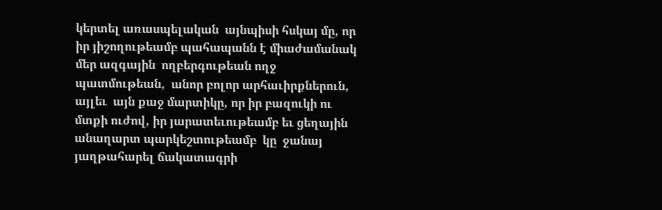կերտել առասպելական  այնպիսի հսկայ մը, որ իր յիշողութեամբ պահապանն է միաժամանակ  մեր ազգային  ողբերգութեան ողջ պատմութեան,  անոր բոլոր արհաւիրքներուն, այլեւ  այն քաջ մարտիկը, որ իր բազուկի ու մտքի ուժով, իր յարատեւութեամբ եւ ցեղային անաղարտ պարկեշտութեամբ  կը  ջանայ յաղթահարել ճակատագրի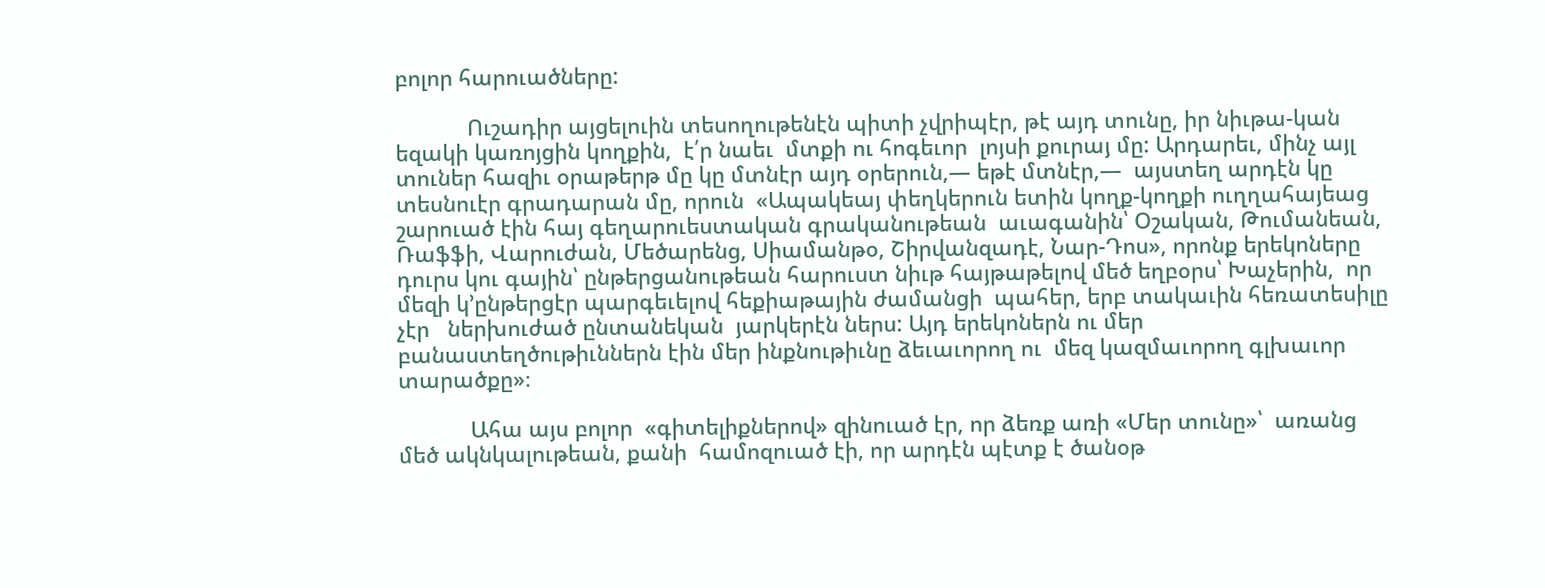բոլոր հարուածները:

            Ուշադիր այցելուին տեսողութենէն պիտի չվրիպէր, թէ այդ տունը, իր նիւթա-կան  եզակի կառոյցին կողքին,  է՛ր նաեւ  մտքի ու հոգեւոր  լոյսի քուրայ մը: Արդարեւ, մինչ այլ տուներ հազիւ օրաթերթ մը կը մտնէր այդ օրերուն,— եթէ մտնէր,—  այստեղ արդէն կը տեսնուէր գրադարան մը, որուն  «Ապակեայ փեղկերուն ետին կողք-կողքի ուղղահայեաց շարուած էին հայ գեղարուեստական գրականութեան  աւագանին՝ Օշական, Թումանեան, Ռաֆֆի, Վարուժան, Մեծարենց, Սիամանթօ, Շիրվանզադէ, Նար-Դոս», որոնք երեկոները դուրս կու գային՝ ընթերցանութեան հարուստ նիւթ հայթաթելով մեծ եղբօրս՝ Խաչերին,  որ մեզի կ’ընթերցէր պարգեւելով հեքիաթային ժամանցի  պահեր, երբ տակաւին հեռատեսիլը չէր   ներխուժած ընտանեկան  յարկերէն ներս: Այդ երեկոներն ու մեր բանաստեղծութիւններն էին մեր ինքնութիւնը ձեւաւորող ու  մեզ կազմաւորող գլխաւոր տարածքը»։

            Ահա այս բոլոր  «գիտելիքներով» զինուած էր, որ ձեռք առի «Մեր տունը»՝  առանց  մեծ ակնկալութեան, քանի  համոզուած էի, որ արդէն պէտք է ծանօթ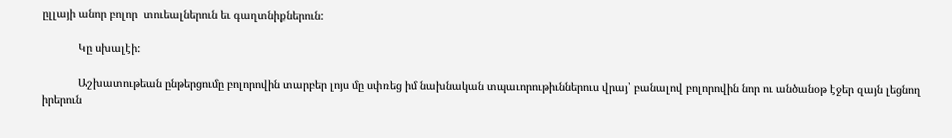ըլլայի անոր բոլոր  տուեալներուն եւ գաղտնիքներուն:

            Կը սխալէի:

            Աշխատութեան ընթերցումը բոլորովին տարբեր լոյս մը սփռեց իմ նախնական տպաւորութիւններուս վրայ՝ բանալով բոլորովին նոր ու անծանօթ էջեր զայն լեցնող  իրերուն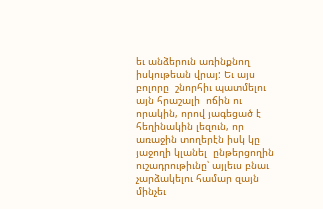եւ անձերուն առինքնող իսկութեան վրայ: Եւ այս բոլորը  շնորհիւ պատմելու այն հրաշալի  ոճին ու որակին, որով յագեցած է հեղինակին լեզուն, որ առաջին տողերէն իսկ կը յաջողի կլանել  ընթերցողին ուշադրութիւնը՝ այլեւս բնաւ չարձակելու համար զայն մինչեւ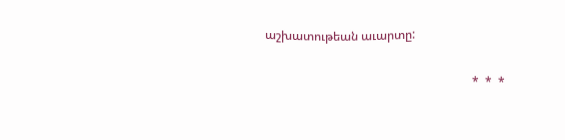աշխատութեան աւարտը:

                                                                     *  *  *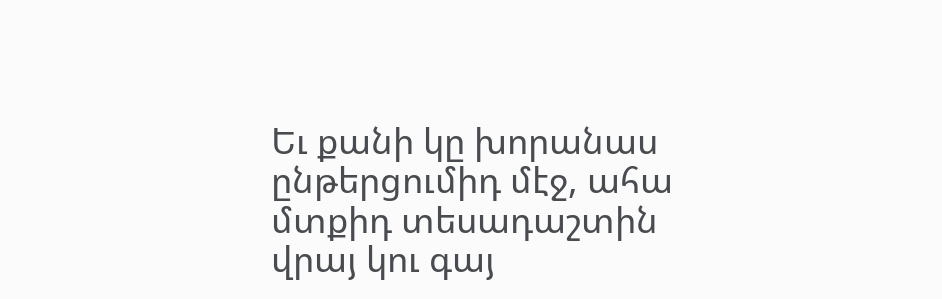Եւ քանի կը խորանաս ընթերցումիդ մէջ, ահա մտքիդ տեսադաշտին վրայ կու գայ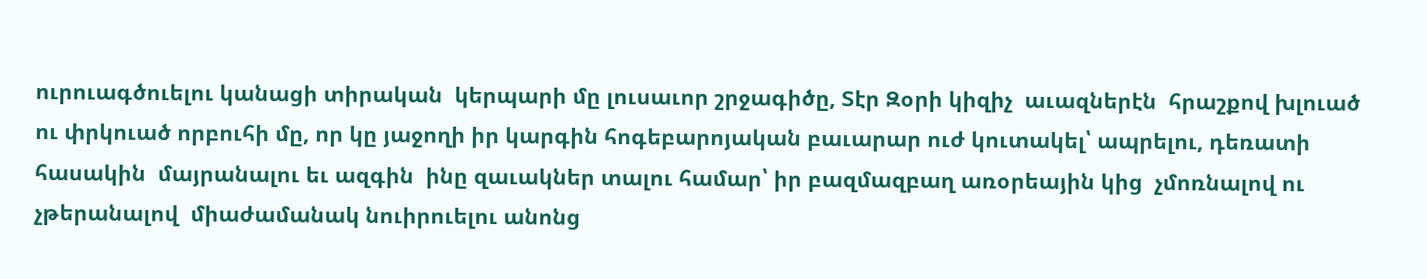ուրուագծուելու կանացի տիրական  կերպարի մը լուսաւոր շրջագիծը, Տէր Զօրի կիզիչ  աւազներէն  հրաշքով խլուած ու փրկուած որբուհի մը, որ կը յաջողի իր կարգին հոգեբարոյական բաւարար ուժ կուտակել՝ ապրելու, դեռատի հասակին  մայրանալու եւ ազգին  ինը զաւակներ տալու համար՝ իր բազմազբաղ առօրեային կից  չմոռնալով ու չթերանալով  միաժամանակ նուիրուելու անոնց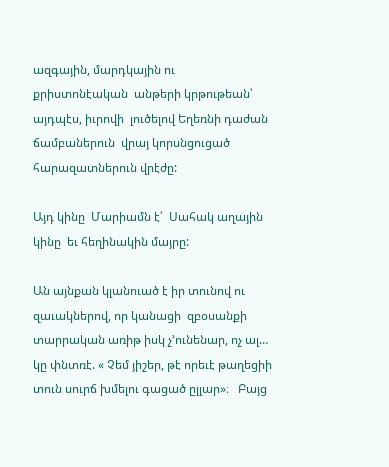ազգային, մարդկային ու  քրիստոնէական  անթերի կրթութեան՝ այդպէս, իւրովի  լուծելով Եղեռնի դաժան ճամբաներուն  վրայ կորսնցուցած հարազատներուն վրէժը:

Այդ կինը  Մարիամն է՝  Սահակ աղային  կինը  եւ հեղինակին մայրը:

Ան այնքան կլանուած է իր տունով ու զաւակներով, որ կանացի  զբօսանքի տարրական առիթ իսկ չ’ունենար, ոչ ալ… կը փնտռէ. « Չեմ յիշեր, թէ որեւէ թաղեցիի տուն սուրճ խմելու գացած ըլլար»։   Բայց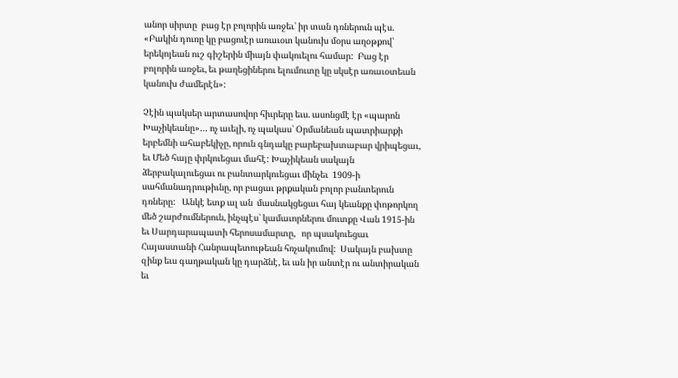անոր սիրտը  բաց էր բոլորին առջեւ՝ իր տան դռներուն պէս.  «Բակին դուռը կը բացուէր առաւօտ կանուխ մօրս աղօթքով՝ երեկոյեան ուշ գիշերին միայն փակուելու համար:  Բաց էր  բոլորին առջեւ, եւ թաղեցիներու ելումուտը կը սկսէր առաւօտեան կանուխ ժամերէն»:

Չէին պակսեր արտասովոր հիւրերը եւս. ասոնցմէ էր «պարոն Խաչիկեանը»… ոչ աւելի, ոչ պակաս՝ Օրմանեան պատրիարքի երբեմնի ահաբեկիչը, որուն գնդակը բարեբախտաբար վրիպեցաւ, եւ Մեծ հայը փրկուեցաւ մահէ: Խաչիկեան սակայն ձերբակալուեցաւ ու բանտարկուեցաւ մինչեւ  1909-ի սահմանադրութիւնը, որ բացաւ թրքական բոլոր բանտերուն դռները:   Անկէ ետք ալ ան  մասնակցեցաւ հայ կեանքը փոթորկող  մեծ շարժումներուն, ինչպէս՝ կամաւորներու մուտքը Վան 1915-ին   եւ Սարդարապատի հերոսամարտը,   որ պսակուեցաւ Հայաստանի Հանրապետութեան հռչակումով:  Սակայն բախտը զինք եւս գաղթական կը դարձնէ, եւ ան իր անտէր ու անտիրական  եւ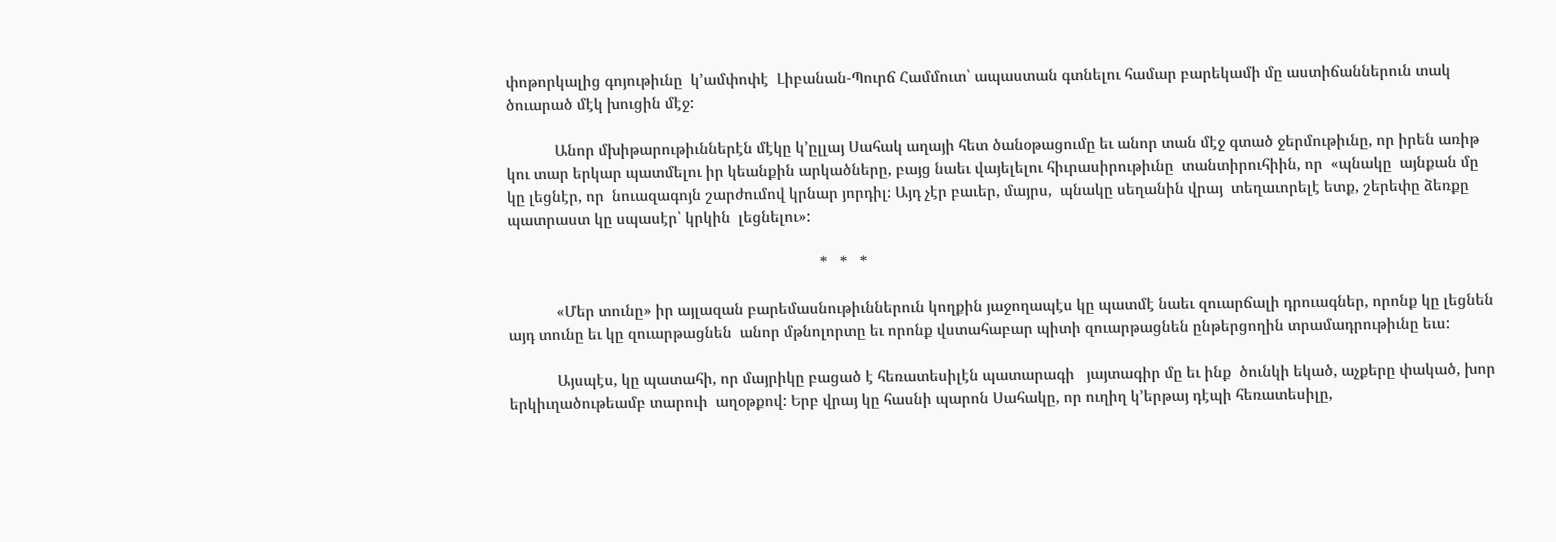փոթորկալից գոյութիւնը  կ’ամփոփէ  Լիբանան-Պուրճ Համմուտ՝ ապաստան գտնելու համար բարեկամի մը աստիճաններուն տակ ծուարած մէկ խուցին մէջ:

            Անոր մխիթարութիւններէն մէկը կ’ըլլայ Սահակ աղայի հետ ծանօթացումը եւ անոր տան մէջ գտած ջերմութիւնը, որ իրեն առիթ կու տար երկար պատմելու իր կեանքին արկածները, բայց նաեւ վայելելու հիւրասիրութիւնը  տանտիրուհիին, որ  «պնակը  այնքան մը կը լեցնէր, որ  նուազագոյն շարժումով կրնար յորդիլ։ Այդ չէր բաւեր, մայրս,  պնակը սեղանին վրայ  տեղաւորելէ ետք, շերեփը ձեռքը պատրաստ կը սպասէր՝ կրկին  լեցնելու»:

                                                                              *   *   *

            «Մեր տունը» իր այլազան բարեմասնութիւններուն կողքին յաջողապէս կը պատմէ նաեւ զուարճալի դրուագներ, որոնք կը լեցնեն այդ տունը եւ կը զուարթացնեն  անոր մթնոլորտը եւ որոնք վստահաբար պիտի զուարթացնեն ընթերցողին տրամադրութիւնը եւս:

            Այսպէս, կը պատահի, որ մայրիկը բացած է հեռատեսիլէն պատարագի   յայտագիր մը եւ ինք  ծունկի եկած, աչքերը փակած, խոր երկիւղածութեամբ տարուի  աղօթքով: Երբ վրայ կը հասնի պարոն Սահակը, որ ուղիղ կ’երթայ դէպի հեռատեսիլը,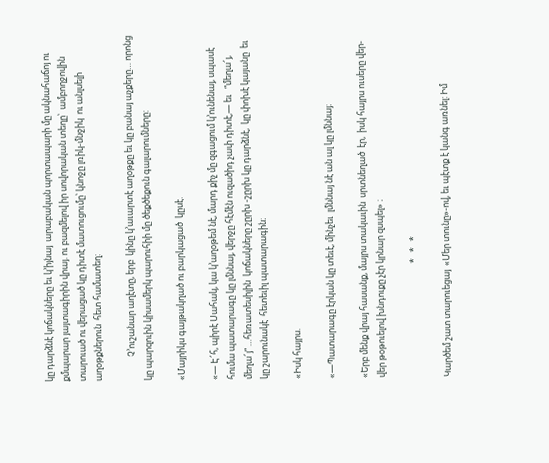կը դարձնէ կոճակները եւ կ’իյնայ  արաբական պորտապարի մը ակնահաճոյ ու քմպարար յայտագիրին վրայ. ու բազմելով իր սովորական տեղը՝  ամբողջովին տարուած ու վերացած կը դիտէ մատուցումը՝ կնոջը լռիկ-մնջիկ  ու անլսելի աղօթքներուն  հետ համատեղ:

            Չ’ուշանար աղէտը, երբ  կինը կ’աւարտէ աղօթքը եւ կը բանայ աչքերը… որոնց կը պարզուին կիսամերկ պարուհիի մը ծեքծեքուն գալարումները:

«Մայրիկս գայթակղած ու բարկացած  կըսէ.

«— Է՜հ, պիրէ Սահակ, կա կ’աղօթեմ նէ, մարդ քիչ մը զգացում կ’ունենայ, սպասէ  հումա պատարագը կը լմննայ, վերջը հէմէն ուզածիդ չափ դիտէ,— եւ   “մեղա՜յ, մեղա՜յ” …հեռատեսիլին  կոճակները շըրխ -շըրխ կը դարձնէ,  կը փոխէ կայանը  եւ  կը շարունակէ  հետեւիլ պատարագին։

«Իսկ հայրս.

«—Պատարագը էրկան կը տեւէ, մինչեւ  լմննայ նէ ան ալ կը լմննայ։

«Երբ մենք վրայ հասանք, մայրս տակաւին  սրտնեղած  էր,  իսկ հայրս ուսերը վեր-վեր թօթուելով խնդուքը չէր կրնար զսպել» ։

                                                         *   *   *

Կարծեմ շատ տարուեցայ  «Մեր տունը»-ով, եւ պէտք է կանգ առնել: Իմ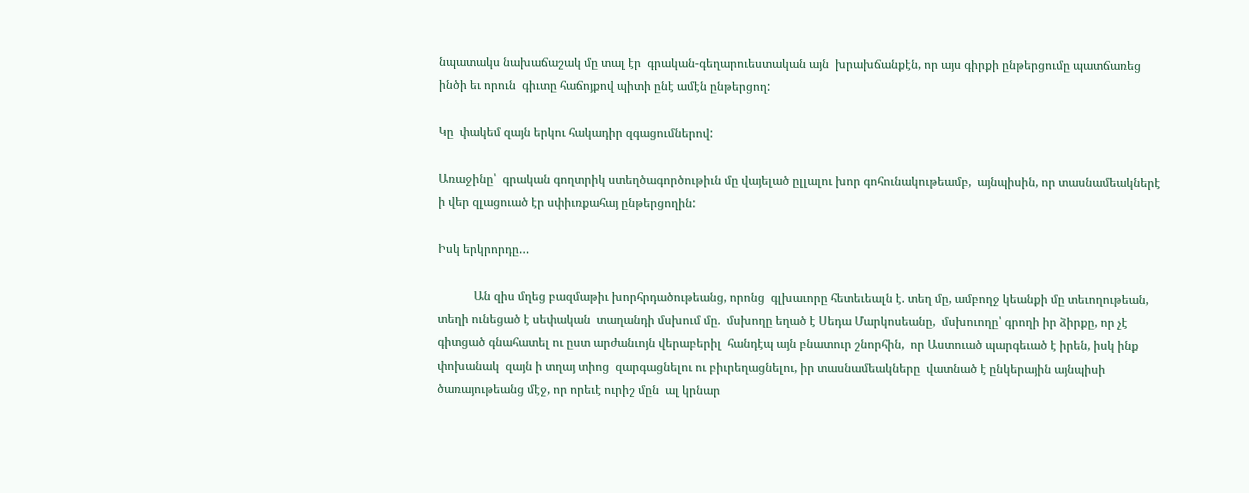նպատակս նախաճաշակ մը տալ էր  գրական-գեղարուեստական այն  խրախճանքէն, որ այս գիրքի ընթերցումը պատճառեց ինծի եւ որուն  գիւտը հաճոյքով պիտի ընէ ամէն ընթերցող:

Կը  փակեմ զայն երկու հակադիր զգացումներով:

Առաջինը՝  գրական գողտրիկ ստեղծագործութիւն մը վայելած ըլլալու խոր գոհունակութեամբ,  այնպիսին, որ տասնամեակներէ ի վեր զլացուած էր սփիւռքահայ ընթերցողին:

Իսկ երկրորդը…

            Ան զիս մղեց բազմաթիւ խորհրդածութեանց, որոնց  գլխաւորը հետեւեալն է. տեղ մը, ամբողջ կեանքի մը տեւողութեան, տեղի ունեցած է սեփական  տաղանդի մսխում մը.  մսխողը եղած է Սեդա Մարկոսեանը,  մսխուողը՝ գրողի իր ձիրքը, որ չէ գիտցած գնահատել ու ըստ արժանւոյն վերաբերիլ  հանդէպ այն բնատուր շնորհին,  որ Աստուած պարգեւած է իրեն, իսկ ինք փոխանակ  զայն ի տղայ տիոց  զարգացնելու ու բիւրեղացնելու, իր տասնամեակները  վատնած է ընկերային այնպիսի ծառայութեանց մէջ, որ որեւէ ուրիշ մըն  ալ կրնար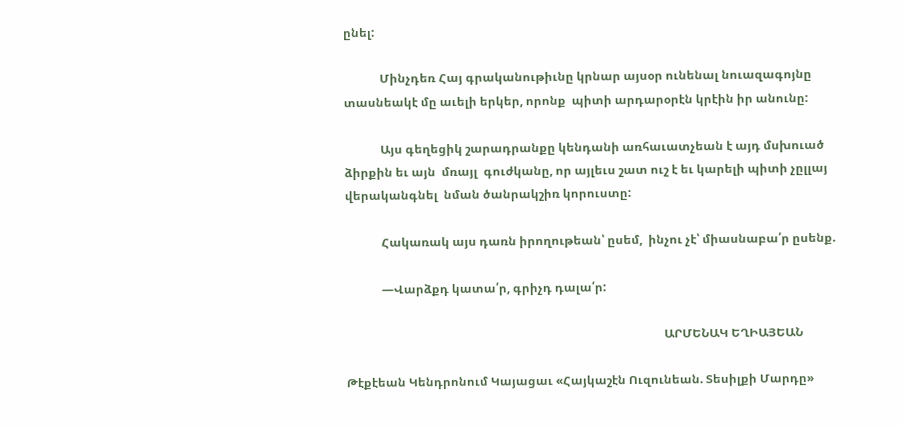ընել:

            Մինչդեռ Հայ գրականութիւնը կրնար այսօր ունենալ նուազագոյնը տասնեակէ մը աւելի երկեր, որոնք  պիտի արդարօրէն կրէին իր անունը:

            Այս գեղեցիկ շարադրանքը կենդանի առհաւատչեան է այդ մսխուած ձիրքին եւ այն  մռայլ  գուժկանը, որ այլեւս շատ ուշ է եւ կարելի պիտի չըլլայ վերականգնել  նման ծանրակշիռ կորուստը:

            Հակառակ այս դառն իրողութեան՝ ըսեմ,  ինչու չէ՝ միասնաբա՛ր ըսենք.

            —Վարձքդ կատա՛ր, գրիչդ դալա՛ր:

                                                                                                          ԱՐՄԵՆԱԿ ԵՂԻԱՅԵԱՆ

Թէքէեան Կենդրոնում Կայացաւ «Հայկաշէն Ուզունեան. Տեսիլքի Մարդը»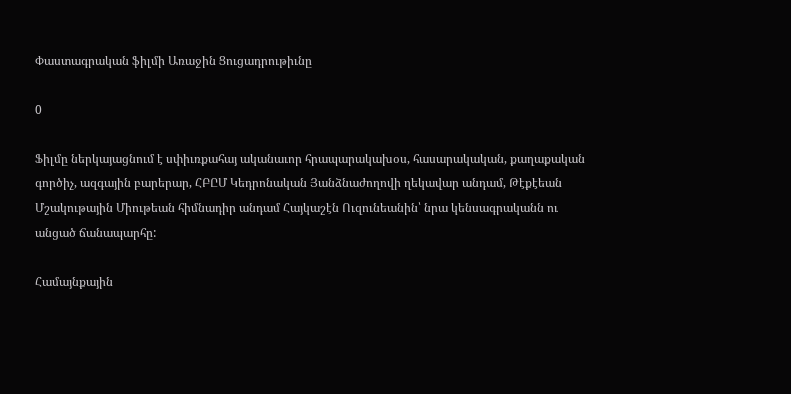Փաստագրական ֆիլմի Առաջին Ցուցադրութիւնը

0

Ֆիլմը ներկայացնում է սփիւռքահայ ականաւոր հրապարակախօս, հասարակական, քաղաքական գործիչ, ազգային բարերար, ՀԲԸՄ Կեդրոնական Յանձնաժողովի ղեկավար անդամ, Թէքէեան Մշակութային Միութեան հիմնադիր անդամ Հայկաշէն Ուզունեանին՝ նրա կենսագրականն ու անցած ճանապարհը:

Համայնքային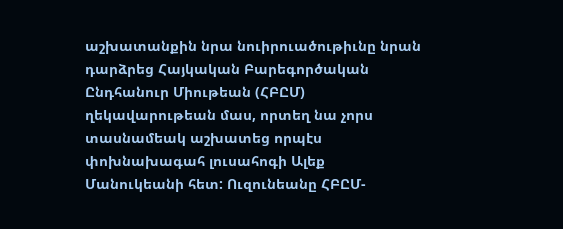աշխատանքին նրա նուիրուածութիւնը նրան դարձրեց Հայկական Բարեգործական Ընդհանուր Միութեան (ՀԲԸՄ) ղեկավարութեան մաս, որտեղ նա չորս տասնամեակ աշխատեց որպէս փոխնախագահ լուսահոգի Ալեք Մանուկեանի հետ: Ուզունեանը ՀԲԸՄ-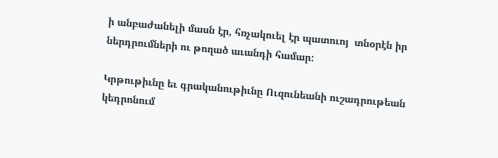ի անբաժանելի մասն էր, հռչակուել էր պատուոյ  տնօրէն իր ներդրումների ու թողած աւանդի համար:

Կրթութիւնը եւ գրականութիւնը Ուզունեանի ուշադրութեան կեդրոնում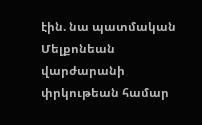էին. նա պատմական Մելքոնեան վարժարանի փրկութեան համար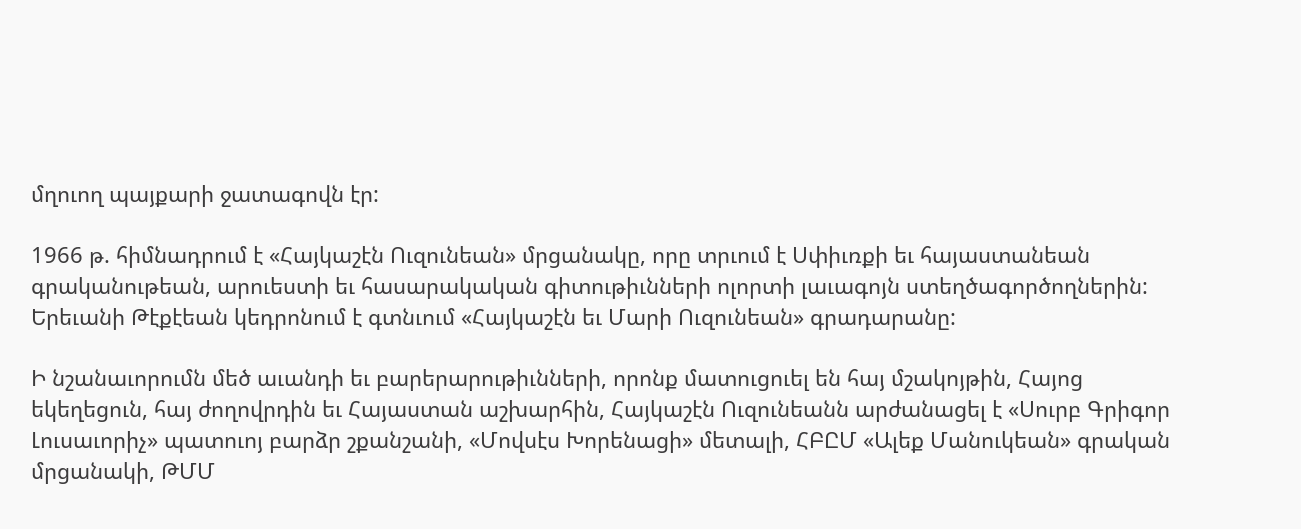մղուող պայքարի ջատագովն էր:

1966 թ. հիմնադրում է «Հայկաշէն Ուզունեան» մրցանակը, որը տրւում է Սփիւռքի եւ հայաստանեան գրականութեան, արուեստի եւ հասարակական գիտութիւնների ոլորտի լաւագոյն ստեղծագործողներին: Երեւանի Թէքէեան կեդրոնում է գտնւում «Հայկաշէն եւ Մարի Ուզունեան» գրադարանը:

Ի նշանաւորումն մեծ աւանդի եւ բարերարութիւնների, որոնք մատուցուել են հայ մշակոյթին, Հայոց եկեղեցուն, հայ ժողովրդին եւ Հայաստան աշխարհին, Հայկաշէն Ուզունեանն արժանացել է «Սուրբ Գրիգոր Լուսաւորիչ» պատուոյ բարձր շքանշանի, «Մովսէս Խորենացի» մետալի, ՀԲԸՄ «Ալեք Մանուկեան» գրական մրցանակի, ԹՄՄ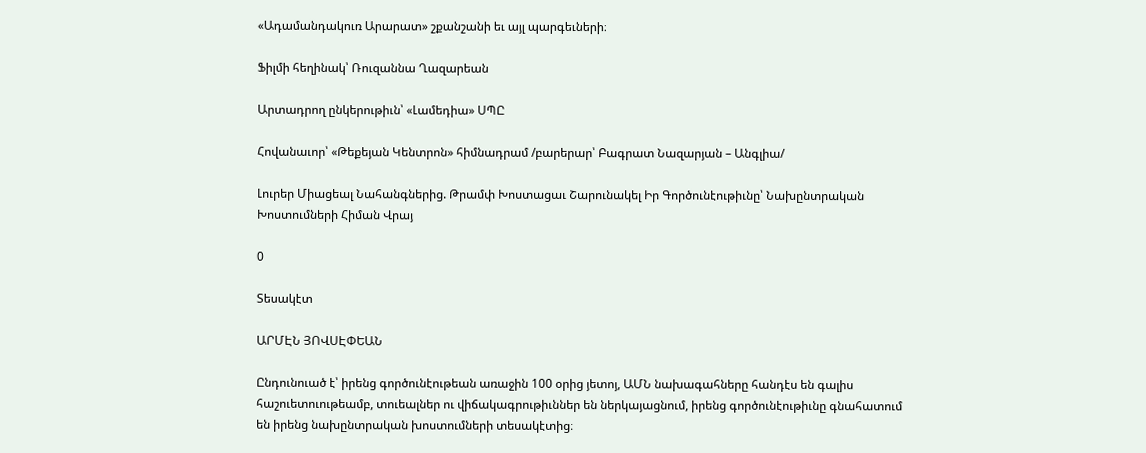«Ադամանդակուռ Արարատ» շքանշանի եւ այլ պարգեւների։

Ֆիլմի հեղինակ՝ Ռուզաննա Ղազարեան

Արտադրող ընկերութիւն՝ «Լամեդիա» ՍՊԸ

Հովանաւոր՝ «Թեքեյան Կենտրոն» հիմնադրամ /բարերար՝ Բագրատ Նազարյան – Անգլիա/

Լուրեր Միացեալ Նահանգներից. Թրամփ Խոստացաւ Շարունակել Իր Գործունէութիւնը՝ Նախընտրական Խոստումների Հիման Վրայ

0

Տեսակէտ

ԱՐՄԷՆ ՅՈՎՍԷՓԵԱՆ

Ընդունուած է՝ իրենց գործունէութեան առաջին 100 օրից յետոյ, ԱՄՆ նախագահները հանդէս են գալիս հաշուետուութեամբ, տուեալներ ու վիճակագրութիւններ են ներկայացնում, իրենց գործունէութիւնը գնահատում են իրենց նախընտրական խոստումների տեսակէտից։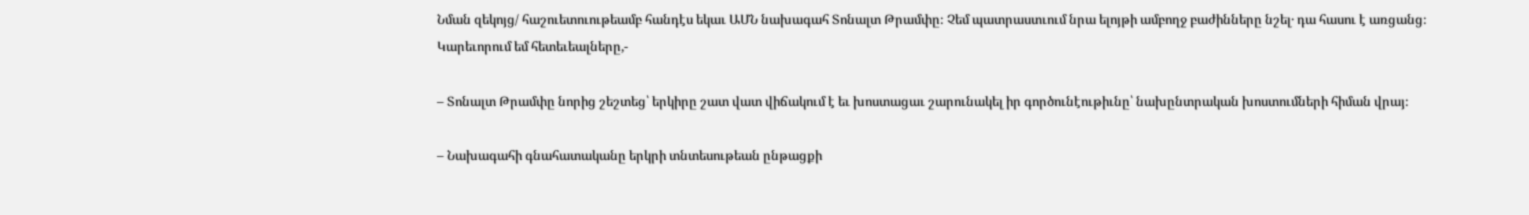Նման զեկոյց/ հաշուետուութեամբ հանդէս եկաւ ԱՄՆ նախագահ Տոնալտ Թրամփը։ Չեմ պատրաստւում նրա ելոյթի ամբողջ բաժինները նշել․ դա հասու է առցանց։ Կարեւորում եմ հետեւեալները,-

– Տոնալտ Թրամփը նորից շեշտեց՝ երկիրը շատ վատ վիճակում է եւ խոստացաւ շարունակել իր գործունէութիւնը՝ նախընտրական խոստումների հիման վրայ։

– Նախագահի գնահատականը երկրի տնտեսութեան ընթացքի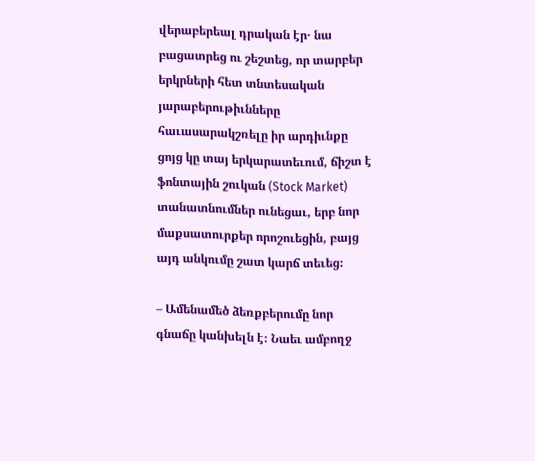վերաբերեալ դրական էր․ նա բացատրեց ու շեշտեց, որ տարբեր երկրների հետ տնտեսական յարաբերութիւնները հաւասարակշռելը իր արդիւնքը ցոյց կը տայ երկարատեւում, ճիշտ է ֆոնտային շուկան (Stock Market) տանատնումներ ունեցաւ, երբ նոր մաքսատուրքեր որոշուեցին, բայց այդ անկումը շատ կարճ տեւեց։

– Ամենամեծ ձեռքբերումը նոր գնաճը կանխելն է։ Նաեւ ամբողջ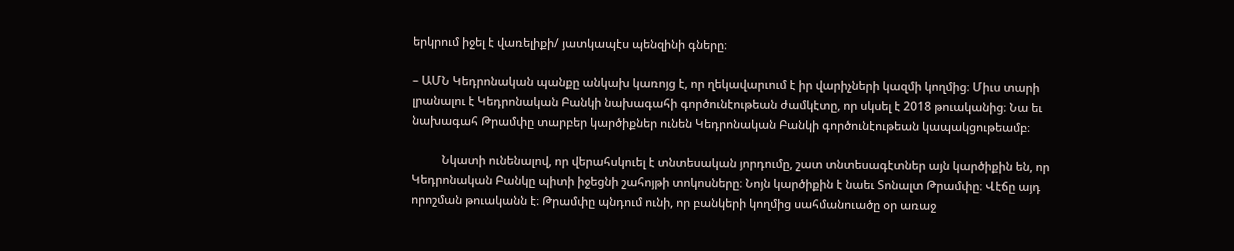երկրում իջել է վառելիքի/ յատկապէս պենզինի գները։

– ԱՄՆ Կեդրոնական պանքը անկախ կառոյց է, որ ղեկավարւում է իր վարիչների կազմի կողմից։ Միւս տարի լրանալու է Կեդրոնական Բանկի նախագահի գործունէութեան ժամկէտը, որ սկսել է 2018 թուականից։ Նա եւ նախագահ Թրամփը տարբեր կարծիքներ ունեն Կեդրոնական Բանկի գործունէութեան կապակցութեամբ։

          Նկատի ունենալով, որ վերահսկուել է տնտեսական յորդումը, շատ տնտեսագէտներ այն կարծիքին են, որ Կեդրոնական Բանկը պիտի իջեցնի շահոյթի տոկոսները։ Նոյն կարծիքին է նաեւ Տոնալտ Թրամփը։ Վէճը այդ որոշման թուականն է։ Թրամփը պնդում ունի, որ բանկերի կողմից սահմանուածը օր առաջ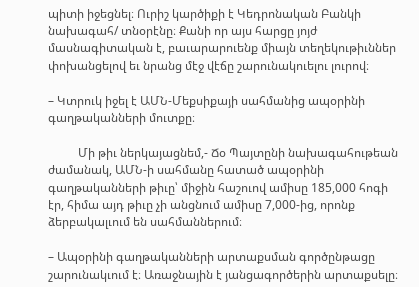պիտի իջեցնել։ Ուրիշ կարծիքի է Կեդրոնական Բանկի նախագահ/ տնօրէնը։ Քանի որ այս հարցը յոյժ մասնագիտական է, բաւարարուենք միայն տեղեկութիւններ փոխանցելով եւ նրանց մէջ վէճը շարունակուելու լուրով։

– Կտրուկ իջել է ԱՄՆ-Մեքսիքայի սահմանից ապօրինի գաղթականների մուտքը։

          Մի թիւ ներկայացնեմ,- Ճօ Պայտընի նախագահութեան ժամանակ, ԱՄՆ-ի սահմանը հատած ապօրինի գաղթականների թիւը՝ միջին հաշուով ամիսը 185,000 հոգի էր, հիմա այդ թիւը չի անցնում ամիսը 7,000-ից, որոնք ձերբակալւում են սահմաններում։

– Ապօրինի գաղթականների արտաքսման գործընթացը շարունակւում է։ Առաջնային է յանցագործերին արտաքսելը։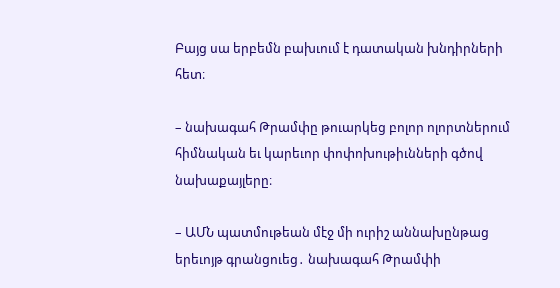Բայց սա երբեմն բախւում է դատական խնդիրների հետ։

– նախագահ Թրամփը թուարկեց բոլոր ոլորտներում հիմնական եւ կարեւոր փոփոխութիւնների գծով նախաքայլերը։

– ԱՄՆ պատմութեան մէջ մի ուրիշ աննախընթաց երեւոյթ գրանցուեց․ նախագահ Թրամփի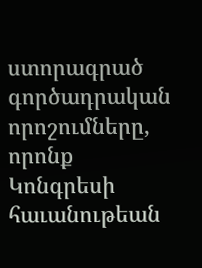ստորագրած գործադրական որոշումները, որոնք Կոնգրեսի հաւանութեան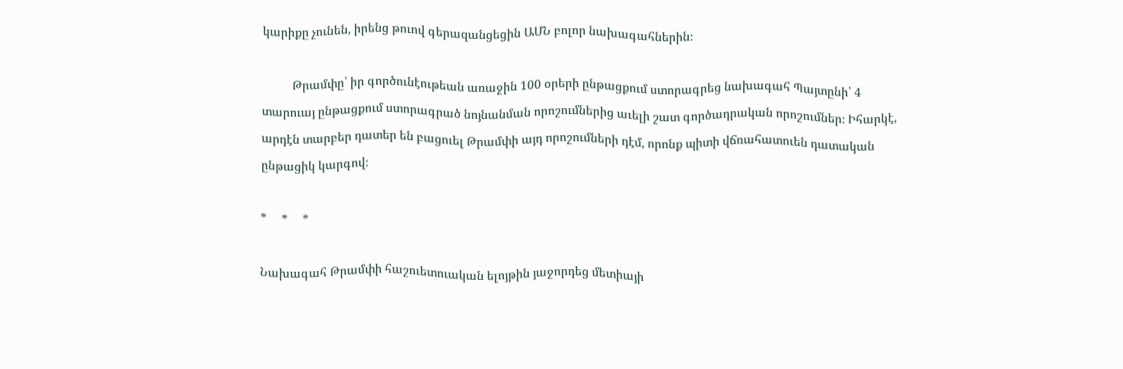կարիքը չունեն, իրենց թուով գերազանցեցին ԱՄՆ բոլոր նախագահներին։

          Թրամփը՝ իր գործունէութեան առաջին 100 օրերի ընթացքում ստորագրեց նախագահ Պայտընի՝ 4 տարուայ ընթացքում ստորագրած նոյնանման որոշումներից աւելի շատ գործադրական որոշումներ։ Իհարկէ, արդէն տարբեր դատեր են բացուել Թրամփի այդ որոշումների դէմ, որոնք պիտի վճռահատուեն դատական ընթացիկ կարգով։

*     *     *

Նախագահ Թրամփի հաշուետուական ելոյթին յաջորդեց մետիայի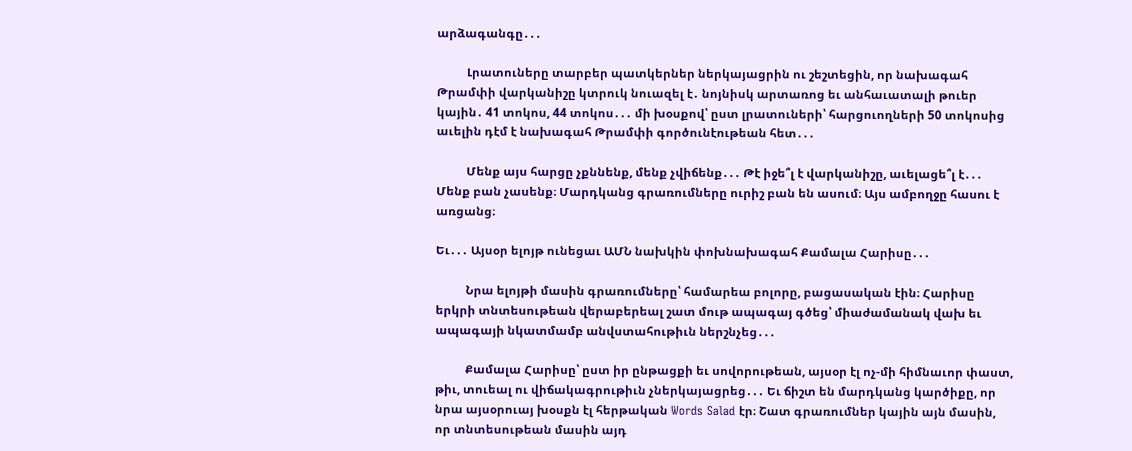արձագանգը․․․

          Լրատուները տարբեր պատկերներ ներկայացրին ու շեշտեցին, որ նախագահ Թրամփի վարկանիշը կտրուկ նուազել է․ նոյնիսկ արտառոց եւ անհաւատալի թուեր կային․ 41 տոկոս, 44 տոկոս․․․ մի խօսքով՝ ըստ լրատուների՝ հարցուողների 50 տոկոսից աւելին դէմ է նախագահ Թրամփի գործունէութեան հետ․․․

          Մենք այս հարցը չքննենք, մենք չվիճենք․․․ Թէ իջե՞լ է վարկանիշը, աւելացե՞լ է․․․ Մենք բան չասենք։ Մարդկանց գրառումները ուրիշ բան են ասում։ Այս ամբողջը հասու է առցանց։

Եւ․․․ Այսօր ելոյթ ունեցաւ ԱՄՆ նախկին փոխնախագահ Քամալա Հարիսը․․․

          Նրա ելոյթի մասին գրառումները՝ համարեա բոլորը, բացասական էին։ Հարիսը երկրի տնտեսութեան վերաբերեալ շատ մութ ապագայ գծեց՝ միաժամանակ վախ եւ ապագայի նկատմամբ անվստահութիւն ներշնչեց․․․

          Քամալա Հարիսը՝ ըստ իր ընթացքի եւ սովորութեան, այսօր էլ ոչ-մի հիմնաւոր փաստ, թիւ, տուեալ ու վիճակագրութիւն չներկայացրեց․․․ Եւ ճիշտ են մարդկանց կարծիքը, որ նրա այսօրուայ խօսքն էլ հերթական Words Salad էր։ Շատ գրառումներ կային այն մասին, որ տնտեսութեան մասին այդ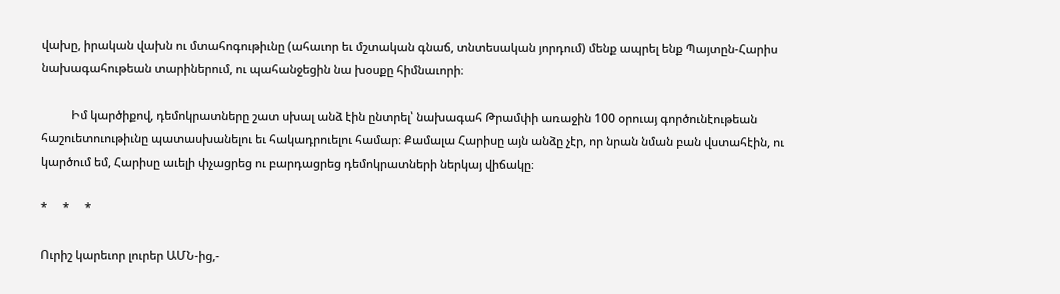վախը, իրական վախն ու մտահոգութիւնը (ահաւոր եւ մշտական գնաճ, տնտեսական յորդում) մենք ապրել ենք Պայտըն-Հարիս նախագահութեան տարիներում, ու պահանջեցին նա խօսքը հիմնաւորի։

          Իմ կարծիքով, դեմոկրատները շատ սխալ անձ էին ընտրել՝ նախագահ Թրամփի առաջին 100 օրուայ գործունէութեան հաշուետուութիւնը պատասխանելու եւ հակադրուելու համար։ Քամալա Հարիսը այն անձը չէր, որ նրան նման բան վստահէին, ու կարծում եմ, Հարիսը աւելի փչացրեց ու բարդացրեց դեմոկրատների ներկայ վիճակը։

*     *     *

Ուրիշ կարեւոր լուրեր ԱՄՆ-ից,-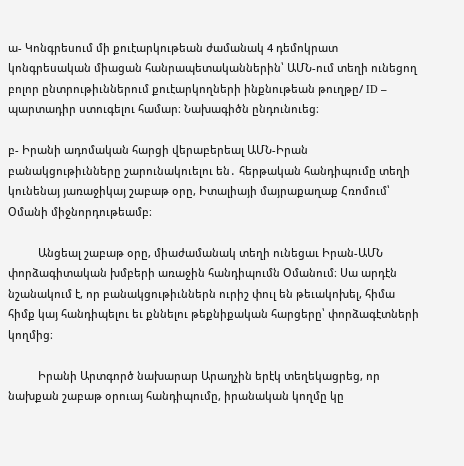ա- Կոնգրեսում մի քուէարկութեան ժամանակ 4 դեմոկրատ կոնգրեսական միացան հանրապետականներին՝ ԱՄՆ-ում տեղի ունեցող բոլոր ընտրութիւններում քուէարկողների ինքնութեան թուղթը/ ID – պարտադիր ստուգելու համար։ Նախագիծն ընդունուեց։

բ- Իրանի ադոմական հարցի վերաբերեալ ԱՄՆ-Իրան բանակցութիւնները շարունակուելու են․ հերթական հանդիպումը տեղի կունենայ յառաջիկայ շաբաթ օրը, Իտալիայի մայրաքաղաք Հռոմում՝ Օմանի միջնորդութեամբ։

          Անցեալ շաբաթ օրը, միաժամանակ տեղի ունեցաւ Իրան-ԱՄՆ փորձագիտական խմբերի առաջին հանդիպումն Օմանում։ Սա արդէն նշանակում է, որ բանակցութիւններն ուրիշ փուլ են թեւակոխել, հիմա հիմք կայ հանդիպելու եւ քննելու թեքնիքական հարցերը՝ փորձագէտների կողմից։

          Իրանի Արտգործ նախարար Արաղչին երէկ տեղեկացրեց, որ նախքան շաբաթ օրուայ հանդիպումը, իրանական կողմը կը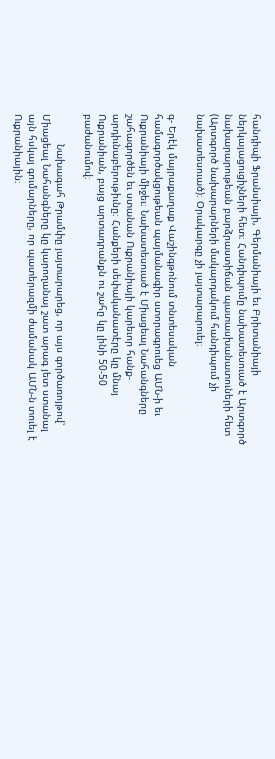հանդիպի Ֆրանսիայի, Գերմանիայի եւ Բրիտանիայի ներկայացուցիչների հետ։ Հանդիպումը նախատեսուած է Արտգործ նախարարութեան բարձրաստիճան պատասխանատուների հետ (Արտգործ նախարարների մակարդակում հանդիպում չի նախատեսուած)։ Օրակարգը չի յայտարարուել։

գ- Երէկ մայրաքաղաք Վաշինգթոնում տնտեսական համագործակցութեան պայմանագիր ստորագրուեց ԱՄՆ-ի եւ Ուքրանիայի միջեւ։ Նախատեսուած է Միացեալ Նահանգները շահագործեն եւ ստանան Ուքրանիայի կարեւոր հանք-արդիւնաբերութիւնը։ Հանքերի սեփականատէրը կը մնայ Ուքրանիան, բայց արտադրանքն ու շահը կը լինի 50-50 բաժանումով։

          Նախագահ Թրամփը յայտարարեց, որ այս գործառոյթով՝ Միացեալ Նահանգները կը կարողանայ շատ արագ յետ ստանալ այն հսկայ գումարները, որ պատերազմի ժամանակ ԱՄՆ-ն տուել է Ուքրանիային։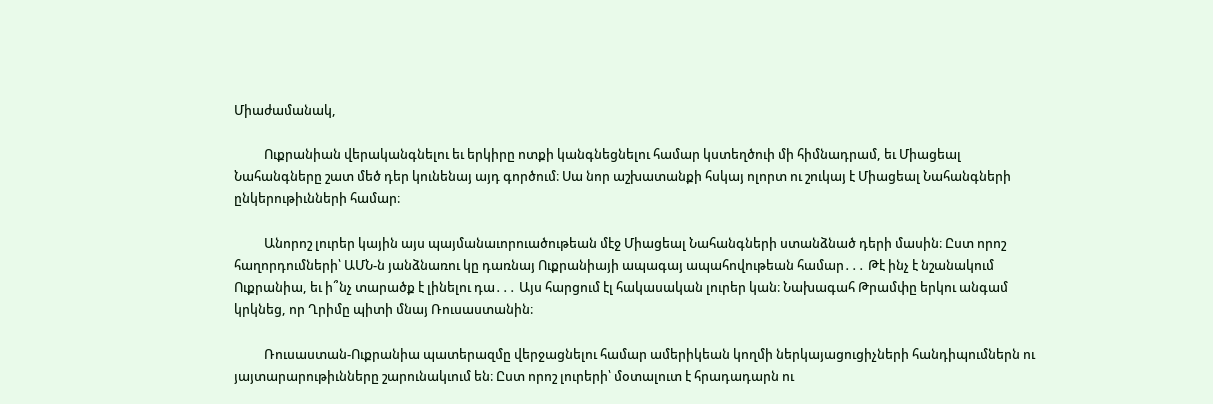Միաժամանակ,

          Ուքրանիան վերականգնելու եւ երկիրը ոտքի կանգնեցնելու համար կստեղծուի մի հիմնադրամ, եւ Միացեալ Նահանգները շատ մեծ դեր կունենայ այդ գործում։ Սա նոր աշխատանքի հսկայ ոլորտ ու շուկայ է Միացեալ Նահանգների ընկերութիւնների համար։

          Անորոշ լուրեր կային այս պայմանաւորուածութեան մէջ Միացեալ Նահանգների ստանձնած դերի մասին։ Ըստ որոշ հաղորդումների՝ ԱՄՆ-ն յանձնառու կը դառնայ Ուքրանիայի ապագայ ապահովութեան համար․․․ Թէ ինչ է նշանակում Ուքրանիա, եւ ի՞նչ տարածք է լինելու դա․․․ Այս հարցում էլ հակասական լուրեր կան։ Նախագահ Թրամփը երկու անգամ կրկնեց, որ Ղրիմը պիտի մնայ Ռուսաստանին։

          Ռուսաստան-Ուքրանիա պատերազմը վերջացնելու համար ամերիկեան կողմի ներկայացուցիչների հանդիպումներն ու յայտարարութիւնները շարունակւում են։ Ըստ որոշ լուրերի՝ մօտալուտ է հրադադարն ու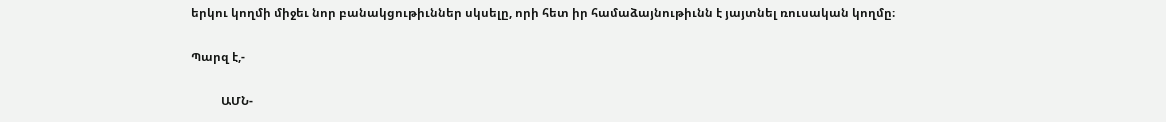երկու կողմի միջեւ նոր բանակցութիւններ սկսելը, որի հետ իր համաձայնութիւնն է յայտնել ռուսական կողմը։

Պարզ է,-

          ԱՄՆ-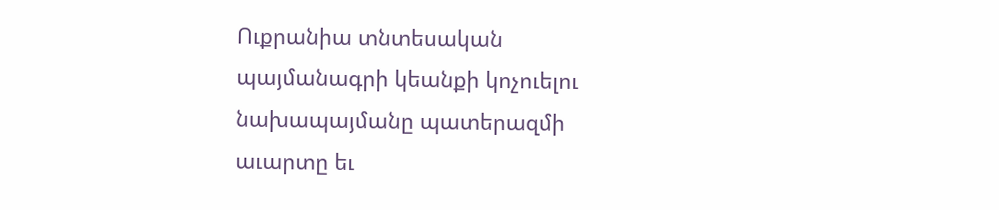Ուքրանիա տնտեսական պայմանագրի կեանքի կոչուելու նախապայմանը պատերազմի աւարտը եւ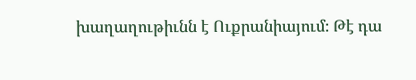խաղաղութիւնն է Ուքրանիայում։ Թէ դա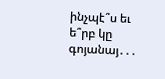ինչպէ՞ս եւ ե՞րբ կը գոյանայ․․․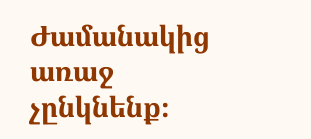Ժամանակից առաջ չընկնենք։